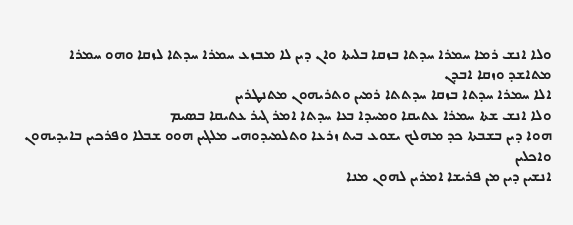ܘܠܐ ܐܢܫ ܪܡܐ ܚܡܪܐ ܚܕܬܐ ܒܙܩܐ ܒܠܝܬܐ ܘܐܢ ܕܝܢ ܠܐ ܡܒܙܥ ܚܡܪܐ ܚܕܬܐ ܠܙܩܐ ܘܗܘ ܚܡܪܐ ܡܬܐܫܕ ܘܙܩܐ ܐܒܕܢ
ܐܠܐ ܚܡܪܐ ܚܕܬܐ ܒܙܩܐ ܚܕܬܬܐ ܪܡܝܢ ܘܬܪܝܗܘܢ ܡܬܢܛܪܝܢ
ܘܠܐ ܐܢܫ ܫܬܐ ܚܡܪܐ ܥܬܝܩܐ ܘܡܚܕܐ ܒܥܐ ܚܕܬܐ ܐܡܪ ܓܝܪ ܥܬܝܩܐ ܒܣܝܡ
ܗܘܐ ܕܝܢ ܒܫܒܬܐ ܟܕ ܡܗܠܟ ܝܫܘܥ ܒܝܬ ܙܪܥܐ ܘܬܠܡܝܕܘܗܝ ܡܠܓܝܢ ܗܘܘ ܫܒܠܐ ܘܦܪܟܝܢ ܒܐܝܕܝܗܘܢ ܘܐܟܠܝܢ
ܐܢܫܝܢ ܕܝܢ ܡܢ ܦܪܝܫܐ ܐܡܪܝܢ ܠܗܘܢ ܡܢܐ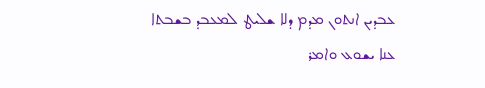ܥܒܕܝܢ ܐܢܬܘܢ ܡܕܡ ܕܠܐ ܫܠܝܛ ܠܡܥܒܕ ܒܫܒܬܐ
ܥܢܐ ܝܫܘܥ ܘܐܡܪ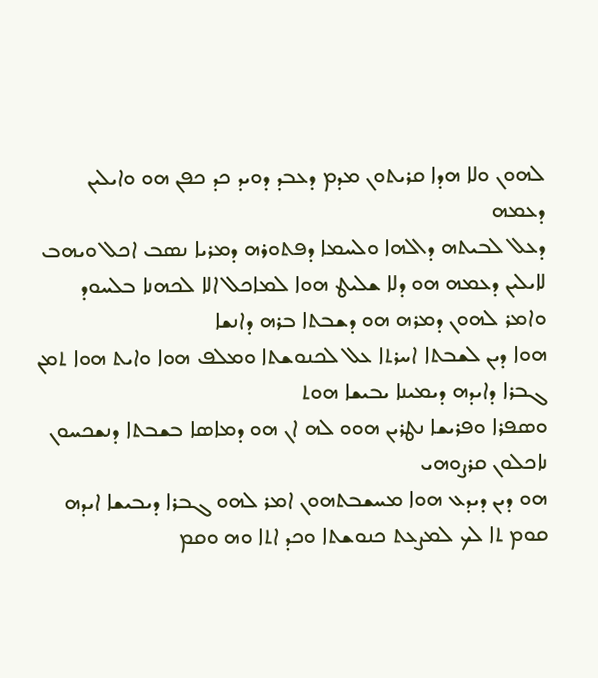ܠܗܘܢ ܘܠܐ ܗܕܐ ܩܪܝܬܘܢ ܡܕܡ ܕܥܒܕ ܕܘܝܕ ܟܕ ܟܦܢ ܗܘ ܘܐܝܠܝܢ ܕܥܡܗ
ܕܥܠ ܠܒܝܬܗ ܕܐܠܗܐ ܘܠܚܡܐ ܕܦܬܘܪܗ ܕܡܪܝܐ ܢܣܒ ܐܟܠ ܘܝܗܒ ܠܐܝܠܝܢ ܕܥܡܗ ܗܘ ܕܠܐ ܫܠܝܛ ܗܘܐ ܠܡܐܟܠ ܐܠܐ ܠܟܗܢܐ ܒܠܚܘܕ
ܘܐܡܪ ܠܗܘܢ ܕܡܪܗ ܗܘ ܕܫܒܬܐ ܒܪܗ ܕܐܢܫܐ
ܗܘܐ ܕܝܢ ܠܫܒܬܐ ܐܚܪܬܐ ܥܠ ܠܟܢܘܫܬܐ ܘܡܠܦ ܗܘܐ ܘܐܝܬ ܗܘܐ ܬܡܢ ܓܒܪܐ ܕܐܝܕܗ ܕܝܡܝܢܐ ܝܒܝܫܐ ܗܘܬ
ܘܣܦܪܐ ܘܦܪܝܫܐ ܢܛܪܝܢ ܗܘܘ ܠܗ ܐܢ ܗܘ ܕܡܐܣܐ ܒܫܒܬܐ ܕܢܫܟܚܘܢ ܢܐܟܠܘܢ ܩܪܨܘܗܝ
ܗܘ ܕܝܢ ܕܝܕܥ ܗܘܐ ܡܚܫܒܬܗܘܢ ܐܡܪ ܠܗܘ ܓܒܪܐ ܕܝܒܝܫܐ ܐܝܕܗ ܩܘܡ ܬܐ ܠܟ ܠܡܨܥܬ ܟܢܘܫܬܐ ܘܟܕ ܐܬܐ ܘܗ ܘܩܡ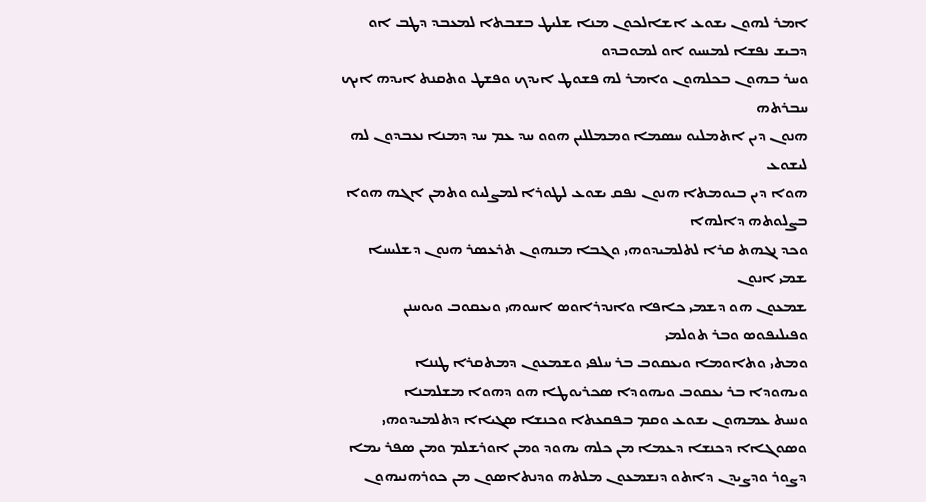ܐܡܪ ܠܗܘܢ ܝܫܘܥ ܐܫܐܠܟܘܢ ܡܢܐ ܫܠܝܛ ܒܫܒܬܐ ܠܡܥܒܕ ܕܛܒ ܐܘ ܕܒܝܫ ܢܦܫܐ ܠܡܚܝܘ ܐܘ ܠܡܘܒܕܘ
ܘܚܪ ܒܗܘܢ ܒܟܠܗܘܢ ܘܐܡܪ ܠܗ ܦܫܘܛ ܐܝܕܟ ܘܦܫܛ ܘܬܩܢܬ ܐܝܕܗ ܐܝܟ ܚܒܪܬܗ
ܗܢܘܢ ܕܝܢ ܐܬܡܠܝܘ ܚܣܡܐ ܘܡܡܠܠܝܢ ܗܘܘ ܚܕ ܥܡ ܚܕ ܕܡܢܐ ܢܥܒܕܘܢ ܠܗ ܠܝܫܘܥ
ܗܘܐ ܕܝܢ ܒܝܘܡܬܐ ܗܢܘܢ ܢܦܩ ܝܫܘܥ ܠܛܘܪܐ ܠܡܨܠܝܘ ܘܬܡܢ ܐܓܗ ܗܘܐ ܒܨܠܘܬܗ ܕܐܠܗܐ
ܘܟܕ ܢܓܗܬ ܩܪܐ ܠܬܠܡܝܕܘܗܝ ܘܓܒܐ ܡܢܗܘܢ ܬܪܥܣܪ ܗܢܘܢ ܕܫܠܝܚܐ ܫܡܝ ܐܢܘܢ
ܫܡܥܘܢ ܗܘ ܕܫܡܝ ܟܐܦܐ ܘܐܢܕܪܐܘܣ ܐܚܘܗܝ ܘܝܥܩܘܒ ܘܝܘܚܢܢ ܘܦܝܠܝܦܘܣ ܘܒܪ ܬܘܠܡܝ
ܘܡܬܝ ܘܬܐܘܡܐ ܘܝܥܩܘܒ ܒܪ ܚܠܦܝ ܘܫܡܥܘܢ ܕܡܬܩܪܐ ܛܢܢܐ
ܘܝܗܘܕܐ ܒܪ ܝܥܩܘܒ ܘܝܗܘܕܐ ܣܟܪܝܘܛܐ ܗܘ ܕܗܘܐ ܡܫܠܡܢܐ
ܘܢܚܬ ܥܡܗܘܢ ܝܫܘܥ ܘܩܡ ܒܦܩܥܬܐ ܘܟܢܫܐ ܣܓܝܐܐ ܕܬܠܡܝܕܘܗܝ ܘܣܘܓܐܐ ܕܟܢܫܐ ܕܥܡܐ ܡܢ ܟܠܗ ܝܗܘܕ ܘܡܢ ܐܘܪܫܠܡ ܘܡܢ ܣܦܪ ܝܡܐ ܕܨܘܪ ܘܕܨܝܕܢ ܕܐܬܘ ܕܢܫܡܥܘܢ ܡܠܬܗ ܘܕܢܬܐܣܘܢ ܡܢ ܟܘܪܗܢܝܗܘܢ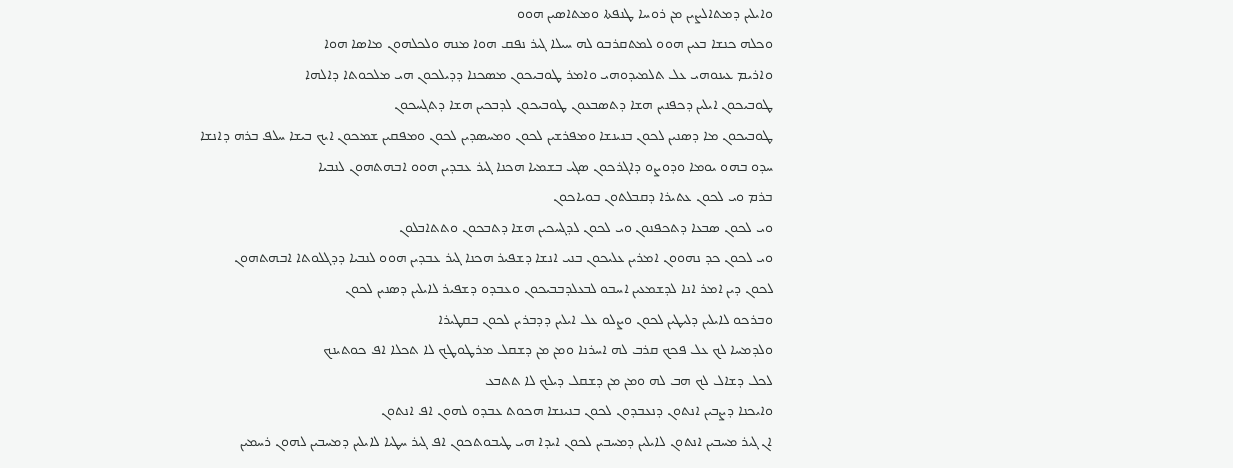ܘܐܝܠܝܢ ܕܡܬܐܠܨܝܢ ܡܢ ܪܘܚܐ ܛܢܦܬܐ ܘܡܬܐܣܝܢ ܗܘܘ
ܘܟܠܗ ܟܢܫܐ ܒܥܝܢ ܗܘܘ ܠܡܬܩܪܒܘ ܠܗ ܚܝܠܐ ܓܝܪ ܢܦܩ ܗܘܐ ܡܢܗ ܘܠܟܠܗܘܢ ܡܐܣܐ ܗܘܐ
ܘܐܪܝܡ ܥܝܢܘܗܝ ܥܠ ܬܠܡܝܕܘܗܝ ܘܐܡܪ ܛܘܒܝܟܘܢ ܡܣܟܢܐ ܕܕܝܠܟܘܢ ܗܝ ܡܠܟܘܬܐ ܕܐܠܗܐ
ܛܘܒܝܟܘܢ ܐܝܠܝܢ ܕܟܦܢܝܢ ܗܫܐ ܕܬܣܒܥܘܢ ܛܘܒܝܟܘܢ ܠܕܒܟܝܢ ܗܫܐ ܕܬܓܚܟܘܢ
ܛܘܒܝܟܘܢ ܡܐ ܕܣܢܝܢ ܠܟܘܢ ܒܢܝܢܫܐ ܘܡܦܪܫܝܢ ܠܟܘܢ ܘܡܚܣܕܝܢ ܠܟܘܢ ܘܡܦܩܝܢ ܫܡܟܘܢ ܐܝܟ ܒܝܫܐ ܚܠܦ ܒܪܗ ܕܐܢܫܐ
ܚܕܘ ܒܗܘ ܝܘܡܐ ܘܕܘܨܘ ܕܐܓܪܟܘܢ ܣܓܝ ܒܫܡܝܐ ܗܟܢܐ ܓܝܪ ܥܒܕܝܢ ܗܘܘ ܐܒܗܬܗܘܢ ܠܢܒܝܐ
ܒܪܡ ܘܝ ܠܟܘܢ ܥܬܝܪܐ ܕܩܒܠܬܘܢ ܒܘܝܐܟܘܢ
ܘܝ ܠܟܘܢ ܣܒܥܐ ܕܬܟܦܢܘܢ ܘܝ ܠܟܘܢ ܠܕܓܚܟܝܢ ܗܫܐ ܕܬܒܟܘܢ ܘܬܬܐܒܠܘܢ
ܘܝ ܠܟܘܢ ܟܕ ܢܗܘܘܢ ܐܡܪܝܢ ܥܠܝܟܘܢ ܒܢܝ ܐܢܫܐ ܕܫܦܝܪ ܗܟܢܐ ܓܝܪ ܥܒܕܝܢ ܗܘܘ ܠܢܒܝܐ ܕܕܓܠܘܬܐ ܐܒܗܬܗܘܢ
ܠܟܘܢ ܕܝܢ ܐܡܪ ܐܢܐ ܠܕܫܡܥܝܢ ܐܚܒܘ ܠܒܥܠܕܒܒܝܟܘܢ ܘܥܒܕܘ ܕܫܦܝܪ ܠܐܝܠܝܢ ܕܣܢܝܢ ܠܟܘܢ
ܘܒܪܟܘ ܠܐܝܠܝܢ ܕܠܝܛܝܢ ܠܟܘܢ ܘܨܠܘ ܥܠ ܐܝܠܝܢ ܕܕܒܪܝܢ ܠܟܘܢ ܒܩܛܝܪܐ
ܘܠܕܡܚܐ ܠܟ ܥܠ ܦܟܟ ܩܪܒ ܠܗ ܐܚܪܢܐ ܘܡܢ ܡܢ ܕܫܩܠ ܡܪܛܘܛܟ ܠܐ ܬܟܠܐ ܐܦ ܟܘܬܝܢܟ
ܠܟܠ ܕܫܐܠ ܠܟ ܗܒ ܠܗ ܘܡܢ ܡܢ ܕܫܩܠ ܕܝܠܟ ܠܐ ܬܬܒܥ
ܘܐܝܟܢܐ ܕܨܒܝܢ ܐܢܬܘܢ ܕܢܥܒܕܘܢ ܠܟܘܢ ܒܢܝܢܫܐ ܗܟܘܬ ܥܒܕܘ ܠܗܘܢ ܐܦ ܐܢܬܘܢ
ܐܢ ܓܝܪ ܡܚܒܝܢ ܐܢܬܘܢ ܠܐܝܠܝܢ ܕܡܚܒܝܢ ܠܟܘܢ ܐܝܕܐ ܗܝ ܛܝܒܘܬܟܘܢ ܐܦ ܓܝܪ ܚܛܝܐ ܠܐܝܠܝܢ ܕܡܚܒܝܢ ܠܗܘܢ ܪܚܡܝܢ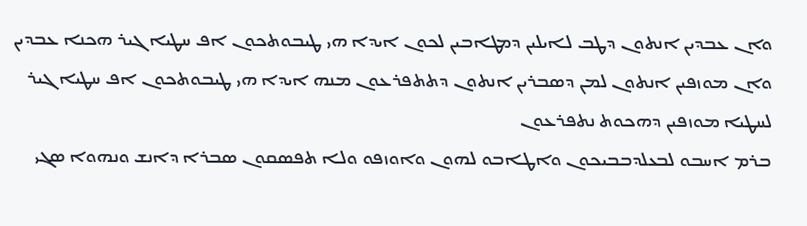ܘܐܢ ܥܒܕܝܢ ܐܢܬܘܢ ܕܛܒ ܠܐܝܠܝܢ ܕܡܛܐܒܝܢ ܠܟܘܢ ܐܝܕܐ ܗܝ ܛܝܒܘܬܟܘܢ ܐܦ ܚܛܝܐ ܓܝܪ ܗܟܢܐ ܥܒܕܝܢ
ܘܐܢ ܡܘܙܦܝܢ ܐܢܬܘܢ ܠܡܢ ܕܣܒܪܝܢ ܐܢܬܘܢ ܕܬܬܦܪܥܘܢ ܡܢܗ ܐܝܕܐ ܗܝ ܛܝܒܘܬܟܘܢ ܐܦ ܚܛܝܐ ܓܝܪ ܠܚܛܝܐ ܡܘܙܦܝܢ ܕܗܟܘܬ ܢܬܦܪܥܘܢ
ܒܪܡ ܐܚܒܘ ܠܒܥܠܕܒܒܝܟܘܢ ܘܐܛܐܒܘ ܠܗܘܢ ܘܐܘܙܦܘ ܘܠܐ ܬܦܣܩܘܢ ܣܒܪܐ ܕܐܢܫ ܘܢܗܘܐ ܣܓܝ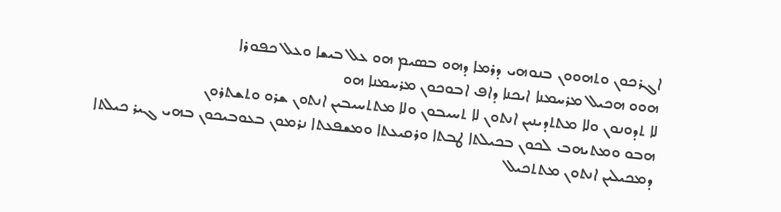ܐܓܪܟܘܢ ܘܬܗܘܘܢ ܒܢܘܗܝ ܕܪܡܐ ܕܗܘ ܒܣܝܡ ܗܘ ܥܠ ܒܝܫܐ ܘܥܠ ܟܦܘܪܐ
ܗܘܘ ܗܟܝܠ ܡܪܚܡܢܐ ܐܝܟܢܐ ܕܐܦ ܐܒܘܟܘܢ ܡܪܚܡܢܐ ܗܘ
ܠܐ ܬܕܘܢܘܢ ܘܠܐ ܡܬܬܕܝܢܝܢ ܐܢܬܘܢ ܠܐ ܬܚܝܒܘܢ ܘܠܐ ܡܬܬܚܝܒܝܢ ܐܢܬܘܢ ܫܪܘ ܘܬܫܬܪܘܢ
ܗܒܘ ܘܡܬܝܗܒ ܠܟܘܢ ܒܟܝܠܬܐ ܛܒܬܐ ܘܪܩܝܥܬܐ ܘܡܫܦܥܬܐ ܢܪܡܘܢ ܒܥܘܒܝܟܘܢ ܒܗܝ ܓܝܪ ܟܝܠܬܐ ܕܡܟܝܠܝܢ ܐܢܬܘܢ ܡܬܬܟܝܠ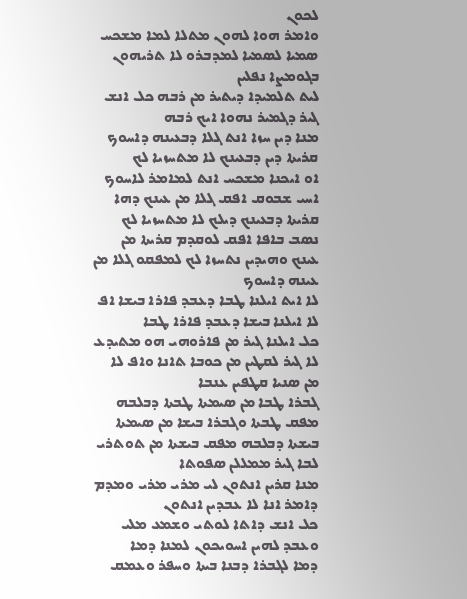ܠܟܘܢ
ܘܐܡܪ ܗܘܐ ܠܗܘܢ ܡܬܠܐ ܠܡܐ ܡܫܟܚ ܣܡܝܐ ܠܣܡܝܐ ܠܡܕܒܪܘ ܠܐ ܬܪܝܗܘܢ ܒܓܘܡܨܐ ܢܦܠܝܢ
ܠܝܬ ܬܠܡܝܕܐ ܕܝܬܝܪ ܡܢ ܪܒܗ ܟܠ ܐܢܫ ܓܝܪ ܕܓܡܝܪ ܢܗܘܐ ܐܝܟ ܪܒܗ
ܡܢܐ ܕܝܢ ܚܙܐ ܐܢܬ ܓܠܐ ܕܒܥܝܢܗ ܕܐܚܘܟ ܩܪܝܬܐ ܕܝܢ ܕܒܥܝܢܟ ܠܐ ܡܬܚܙܝܐ ܠܟ
ܐܘ ܐܝܟܢܐ ܡܫܟܚ ܐܢܬ ܠܡܐܡܪ ܠܐܚܘܟ ܐܚܝ ܫܒܘܩ ܐܦܩ ܓܠܐ ܡܢ ܥܝܢܟ ܕܗܐ ܩܪܝܬܐ ܕܒܥܝܢܟ ܕܝܠܟ ܠܐ ܡܬܚܙܝܐ ܠܟ ܢܣܒ ܒܐܦܐ ܐܦܩ ܠܘܩܕܡ ܩܪܝܬܐ ܡܢ ܥܝܢܟ ܘܗܝܕܝܢ ܢܬܚܙܐ ܠܟ ܠܡܦܩܘ ܓܠܐ ܡܢ ܥܝܢܗ ܕܐܚܘܟ
ܠܐ ܐܝܬ ܐܝܠܢܐ ܛܒܐ ܕܥܒܕ ܦܐܪܐ ܒܝܫܐ ܐܦ ܠܐ ܐܝܠܢܐ ܒܝܫܐ ܕܥܒܕ ܦܐܪܐ ܛܒܐ
ܟܠ ܐܝܠܢܐ ܓܝܪ ܡܢ ܦܐܪܘܗܝ ܗܘ ܡܬܝܕܥ ܠܐ ܓܝܪ ܠܩܛܝܢ ܡܢ ܟܘܒܐ ܬܐܢܐ ܘܐܦ ܠܐ ܡܢ ܣܢܝܐ ܩܛܦܝܢ ܥܢܒܐ
ܓܒܪܐ ܛܒܐ ܡܢ ܣܝܡܬܐ ܛܒܬܐ ܕܒܠܒܗ ܡܦܩ ܛܒܬܐ ܘܓܒܪܐ ܒܝܫܐ ܡܢ ܣܝܡܬܐ ܒܝܫܬܐ ܕܒܠܒܗ ܡܦܩ ܒܝܫܬܐ ܡܢ ܬܘܬܪܝ ܠܒܐ ܓܝܪ ܡܡܠܠܢ ܣܦܘܬܐ
ܡܢܐ ܩܪܝܢ ܐܢܬܘܢ ܠܝ ܡܪܝ ܡܪܝ ܘܡܕܡ ܕܐܡܪ ܐܢܐ ܠܐ ܥܒܕܝܢ ܐܢܬܘܢ
ܟܠ ܐܢܫ ܕܐܬܐ ܠܘܬܝ ܘܫܡܥ ܡܠܝ ܘܥܒܕ ܠܗܝܢ ܐܚܘܝܟܘܢ ܠܡܢܐ ܕܡܐ
ܕܡܐ ܠܓܒܪܐ ܕܒܢܐ ܒܝܬܐ ܘܚܦܪ ܘܥܡܩ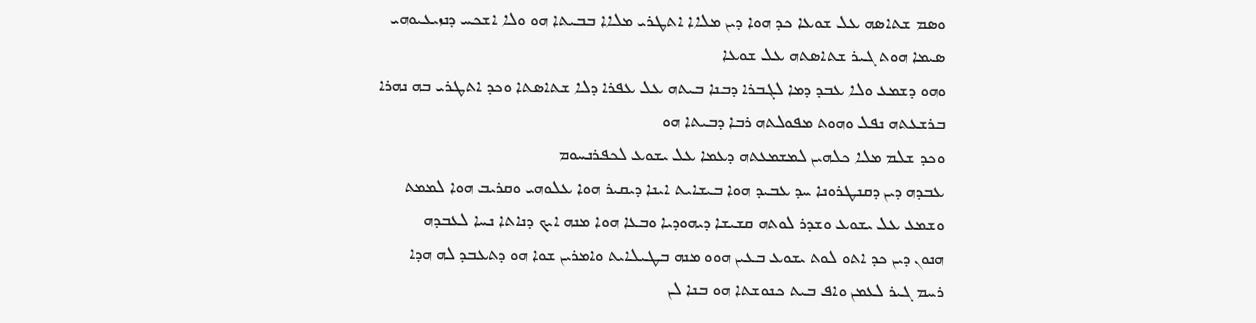ܘܣܡ ܫܬܐܣܗ ܥܠ ܫܘܥܐ ܟܕ ܗܘܐ ܕܝܢ ܡܠܐܐ ܐܬܛܪܝ ܡܠܐܐ ܒܒܝܬܐ ܗܘ ܘܠܐ ܐܫܟܚ ܕܢܙܝܥܝܘܗܝ ܣܝܡܐ ܗܘܬ ܓܝܪ ܫܬܐܣܬܗ ܥܠ ܫܘܥܐ
ܘܗܘ ܕܫܡܥ ܘܠܐ ܥܒܕ ܕܡܐ ܠܓܒܪܐ ܕܒܢܐ ܒܝܬܗ ܥܠ ܥܦܪܐ ܕܠܐ ܫܬܐܣܬܐ ܘܟܕ ܐܬܛܪܝ ܒܗ ܢܗܪܐ ܒܪܫܥܬܗ ܢܦܠ ܘܗܘܬ ܡܦܘܠܬܗ ܪܒܐ ܕܒܝܬܐ ܗܘ
ܘܟܕ ܫܠܡ ܡܠܐ ܟܠܗܝܢ ܠܡܫܡܥܬܗ ܕܥܡܐ ܥܠ ܝܫܘܥ ܠܟܦܪܢܚܘܡ
ܥܒܕܗ ܕܝܢ ܕܩܢܛܪܘܢܐ ܚܕ ܥܒܝܕ ܗܘܐ ܒܝܫܐܝܬ ܐܝܢܐ ܕܝܩܝܪ ܗܘܐ ܥܠܘܗܝ ܘܩܪܝܒ ܗܘܐ ܠܡܡܬ
ܘܫܡܥ ܥܠ ܝܫܘܥ ܘܫܕܪ ܠܘܬܗ ܩܫܝܫܐ ܕܝܗܘܕܝܐ ܘܒܥܐ ܗܘܐ ܡܢܗ ܐܝܟ ܕܢܐܬܐ ܢܚܐ ܠܥܒܕܗ
ܗܢܘܢ ܕܝܢ ܟܕ ܐܬܘ ܠܘܬ ܝܫܘܥ ܒܥܝܢ ܗܘܘ ܡܢܗ ܒܛܝܠܐܝܬ ܘܐܡܪܝܢ ܫܘܐ ܗܘ ܕܬܥܒܕ ܠܗ ܗܕܐ
ܪܚܡ ܓܝܪ ܠܥܡܢ ܘܐܦ ܒܝܬ ܟܢܘܫܬܐ ܗܘ ܒܢܐ ܠܢ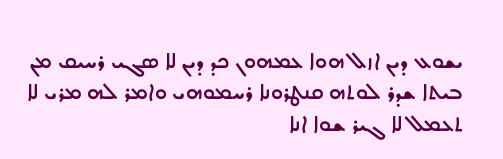ܝܫܘܥ ܕܝܢ ܐܙܠ ܗܘܐ ܥܡܗܘܢ ܟܕ ܕܝܢ ܠܐ ܣܓܝ ܪܚܝܩ ܡܢ ܒܝܬܐ ܫܕܪ ܠܘܬܗ ܩܢܛܪܘܢܐ ܪܚܡܘܗܝ ܘܐܡܪ ܠܗ ܡܪܝ ܠܐ ܬܥܡܠ ܠܐ ܓܝܪ ܫܘܐ ܐܢܐ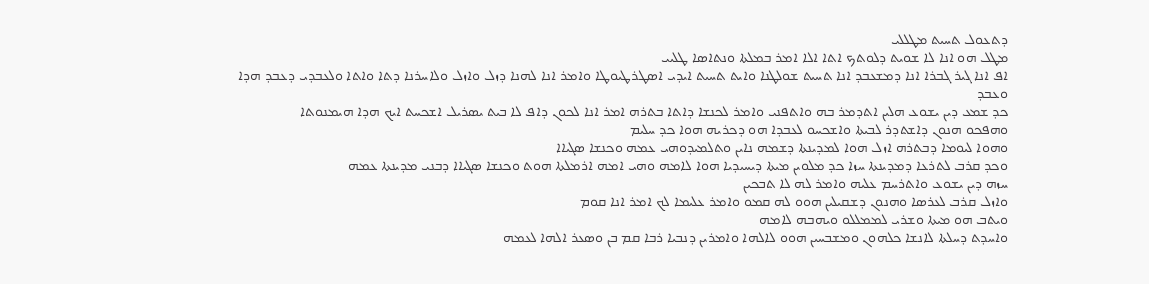ܕܬܥܘܠ ܬܚܝܬ ܡܛܠܠܝ
ܡܛܠ ܗܘ ܐܢܐ ܠܐ ܫܘܝܬ ܕܠܘܬܟ ܐܬܐ ܐܠܐ ܐܡܪ ܒܡܠܬܐ ܘܢܬܐܣܐ ܛܠܝܝ
ܐܦ ܐܢܐ ܓܝܪ ܓܒܪܐ ܐܢܐ ܕܡܫܥܒܕ ܐܢܐ ܬܚܝܬ ܫܘܠܛܢܐ ܘܐܝܬ ܬܚܝܬ ܐܝܕܝ ܐܣܛܪܛܝܘܛܐ ܘܐܡܪ ܐܢܐ ܠܗܢܐ ܕܙܠ ܘܐܙܠ ܘܠܐܚܪܢܐ ܕܬܐ ܘܐܬܐ ܘܠܥܒܕܝ ܕܥܒܕ ܗܕܐ ܘܥܒܕ
ܟܕ ܫܡܥ ܕܝܢ ܝܫܘܥ ܗܠܝܢ ܐܬܕܡܪ ܒܗ ܘܐܬܦܢܝ ܘܐܡܪ ܠܟܢܫܐ ܕܐܬܐ ܒܬܪܗ ܐܡܪ ܐܢܐ ܠܟܘܢ ܕܐܦ ܠܐ ܒܝܬ ܝܣܪܝܠ ܐܫܟܚܬ ܐܝܟ ܗܕܐ ܗܝܡܢܘܬܐ
ܘܗܦܟܘ ܗܢܘܢ ܕܐܫܬܕܪ ܠܒܝܬܐ ܘܐܫܟܚܘ ܠܥܒܕܐ ܗܘ ܕܟܪܝܗ ܗܘܐ ܟܕ ܚܠܝܡ
ܘܗܘܐ ܠܝܘܡܐ ܕܒܬܪܗ ܐܙܠ ܗܘܐ ܠܡܕܝܢܬܐ ܕܫܡܗ ܢܐܝܢ ܘܬܠܡܝܕܘܗܝ ܥܡܗ ܘܟܢܫܐ ܣܓܝܐܐ
ܘܟܕ ܩܪܒ ܠܬܪܥܐ ܕܡܕܝܢܬܐ ܚܙܐ ܟܕ ܡܠܘܝܢ ܡܝܬܐ ܕܝܚܝܕܝܐ ܗܘܐ ܠܐܡܗ ܘܗܝ ܐܡܗ ܐܪܡܠܬܐ ܗܘܬ ܘܟܢܫܐ ܣܓܝܐܐ ܕܒܢܝ ܡܕܝܢܬܐ ܥܡܗ
ܚܙܗ ܕܝܢ ܝܫܘܥ ܘܐܬܪܚܡ ܥܠܝܗ ܘܐܡܪ ܠܗ ܠܐ ܬܒܟܝܢ
ܘܐܙܠ ܩܪܒ ܠܥܪܣܐ ܘܗܢܘܢ ܕܫܩܝܠܝܢ ܗܘܘ ܠܗ ܩܡܘ ܘܐܡܪ ܥܠܝܡܐ ܠܟ ܐܡܪ ܐܢܐ ܩܘܡ
ܘܝܬܒ ܗܘ ܡܝܬܐ ܘܫܪܝ ܠܡܡܠܠܘ ܘܝܗܒܗ ܠܐܡܗ
ܘܐܚܕܬ ܕܚܠܬܐ ܠܐܢܫܐ ܟܠܗܘܢ ܘܡܫܒܚܝܢ ܗܘܘ ܠܐܠܗܐ ܘܐܡܪܝܢ ܕܢܒܝܐ ܪܒܐ ܩܡ ܒܢ ܘܣܥܪ ܐܠܗܐ ܠܥܡܗ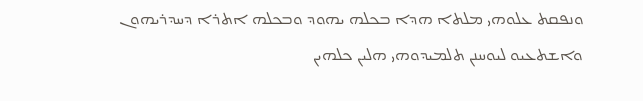ܘܢܦܩܬ ܥܠܘܗܝ ܡܠܬܐ ܗܕܐ ܒܟܠܗ ܝܗܘܕ ܘܒܟܠܗ ܐܬܪܐ ܕܚܕܪܝܗܘܢ
ܘܐܫܬܥܝܘ ܠܝܘܚܢܢ ܬܠܡܝܕܘܗܝ ܗܠܝܢ ܟܠܗܝܢ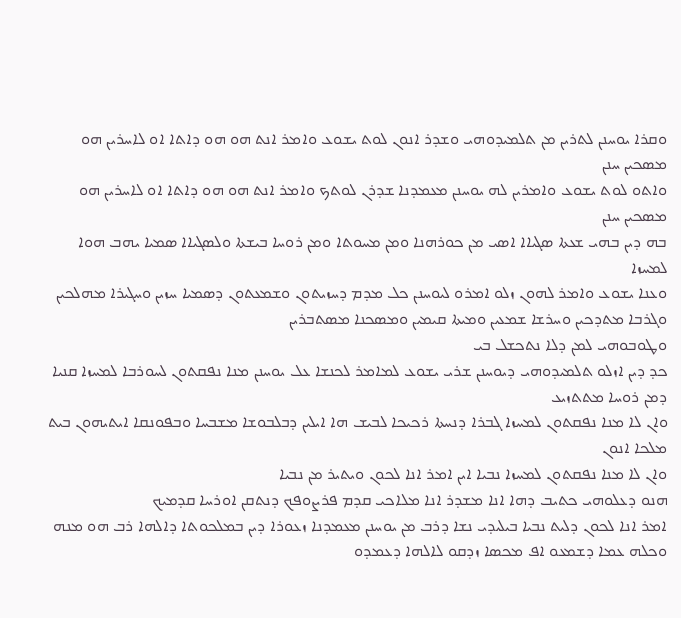ܘܩܪܐ ܝܘܚܢܢ ܠܬܪܝܢ ܡܢ ܬܠܡܝܕܘܗܝ ܘܫܕܪ ܐܢܘܢ ܠܘܬ ܝܫܘܥ ܘܐܡܪ ܐܢܬ ܗܘ ܗܘ ܕܐܬܐ ܐܘ ܠܐܚܪܝܢ ܗܘ ܡܣܟܝܢ ܚܢܢ
ܘܐܬܘ ܠܘܬ ܝܫܘܥ ܘܐܡܪܝܢ ܠܗ ܝܘܚܢܢ ܡܥܡܕܢܐ ܫܕܪܢ ܠܘܬܟ ܘܐܡܪ ܐܢܬ ܗܘ ܗܘ ܕܐܬܐ ܐܘ ܠܐܚܪܝܢ ܗܘ ܡܣܟܝܢ ܚܢܢ
ܒܗ ܕܝܢ ܒܗܝ ܫܥܬܐ ܣܓܝܐܐ ܐܣܝ ܡܢ ܟܘܪܗܢܐ ܘܡܢ ܡܚܘܬܐ ܘܡܢ ܪܘܚܐ ܒܝܫܬܐ ܘܠܣܓܝܐܐ ܣܡܝܐ ܝܗܒ ܗܘܐ ܠܡܚܙܐ
ܘܥܢܐ ܝܫܘܥ ܘܐܡܪ ܠܗܘܢ ܙܠܘ ܐܡܪܘ ܠܝܘܚܢܢ ܟܠ ܡܕܡ ܕܚܙܝܬܘܢ ܘܫܡܥܬܘܢ ܕܣܡܝܐ ܚܙܝܢ ܘܚܓܝܪܐ ܡܗܠܟܝܢ ܘܓܪܒܐ ܡܬܕܟܝܢ ܘܚܪܫܐ ܫܡܥܝܢ ܘܡܝܬܐ ܩܝܡܝܢ ܘܡܣܟܢܐ ܡܣܬܒܪܝܢ
ܘܛܘܒܘܗܝ ܠܡܢ ܕܠܐ ܢܬܟܫܠ ܒܝ
ܟܕ ܕܝܢ ܐܙܠܘ ܬܠܡܝܕܘܗܝ ܕܝܘܚܢܢ ܫܪܝ ܝܫܘܥ ܠܡܐܡܪ ܠܟܢܫܐ ܥܠ ܝܘܚܢܢ ܡܢܐ ܢܦܩܬܘܢ ܠܚܘܪܒܐ ܠܡܚܙܐ ܩܢܝܐ ܕܡܢ ܪܘܚܐ ܡܬܬܙܝܥ
ܘܐܢ ܠܐ ܡܢܐ ܢܦܩܬܘܢ ܠܡܚܙܐ ܓܒܪܐ ܕܢܚܬܐ ܪܟܝܟܐ ܠܒܝܫ ܗܐ ܐܝܠܝܢ ܕܒܠܒܘܫܐ ܡܫܒܚܐ ܘܒܦܘܢܩܐ ܐܝܬܝܗܘܢ ܒܝܬ ܡܠܟܐ ܐܢܘܢ
ܘܐܢ ܠܐ ܡܢܐ ܢܦܩܬܘܢ ܠܡܚܙܐ ܢܒܝܐ ܐܝܢ ܐܡܪ ܐܢܐ ܠܟܘܢ ܘܝܬܝܪ ܡܢ ܢܒܝܐ
ܗܢܘ ܕܥܠܘܗܝ ܟܬܝܒ ܕܗܐ ܐܢܐ ܡܫܕܪ ܐܢܐ ܡܠܐܟܝ ܩܕܡ ܦܪܨܘܦܟ ܕܢܬܩܢ ܐܘܪܚܐ ܩܕܡܝܟ
ܐܡܪ ܐܢܐ ܠܟܘܢ ܕܠܝܬ ܢܒܝܐ ܒܝܠܝܕܝ ܢܫܐ ܕܪܒ ܡܢ ܝܘܚܢܢ ܡܥܡܕܢܐ ܙܥܘܪܐ ܕܝܢ ܒܡܠܟܘܬܐ ܕܐܠܗܐ ܪܒ ܗܘ ܡܢܗ
ܘܟܠܗ ܥܡܐ ܕܫܡܥܘ ܐܦ ܡܟܣܐ ܙܕܩܘ ܠܐܠܗܐ ܕܥܡܕܘ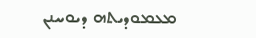ܡܥܡܘܕܝܬܗ ܕܝܘܚܢܢ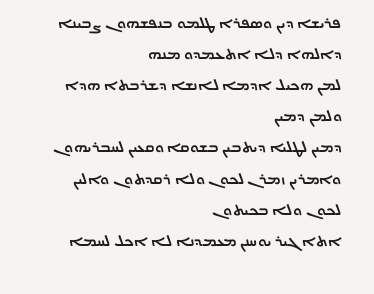ܦܪܝܫܐ ܕܝܢ ܘܣܦܪܐ ܛܠܡܘ ܒܢܦܫܗܘܢ ܨܒܝܢܐ ܕܐܠܗܐ ܕܠܐ ܐܬܥܡܕܘ ܡܢܗ
ܠܡܢ ܗܟܝܠ ܐܕܡܐ ܠܐܢܫܐ ܕܫܪܒܬܐ ܗܕܐ ܘܠܡܢ ܕܡܝܢ
ܕܡܝܢ ܠܛܠܝܐ ܕܝܬܒܝܢ ܒܫܘܩܐ ܘܩܥܝܢ ܠܚܒܪܝܗܘܢ ܘܐܡܪܝܢ ܙܡܪܢ ܠܟܘܢ ܘܠܐ ܪܩܕܬܘܢ ܘܐܠܝܢ ܠܟܘܢ ܘܠܐ ܒܟܝܬܘܢ
ܐܬܐ ܓܝܪ ܝܘܚܢܢ ܡܥܡܕܢܐ ܠܐ ܐܟܠ ܠܚܡܐ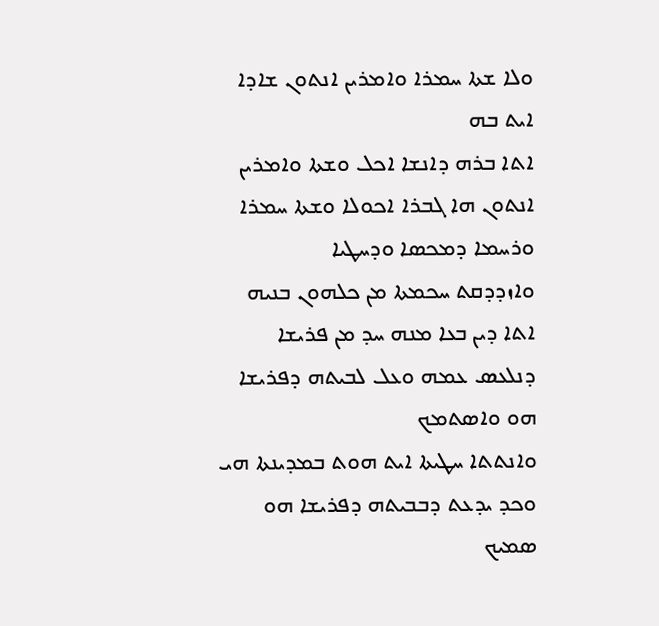ܘܠܐ ܫܬܐ ܚܡܪܐ ܘܐܡܪܝܢ ܐܢܬܘܢ ܫܐܕܐ ܐܝܬ ܒܗ
ܐܬܐ ܒܪܗ ܕܐܢܫܐ ܐܟܠ ܘܫܬܐ ܘܐܡܪܝܢ ܐܢܬܘܢ ܗܐ ܓܒܪܐ ܐܟܘܠܐ ܘܫܬܐ ܚܡܪܐ ܘܪܚܡܐ ܕܡܟܣܐ ܘܕܚܛܝܐ
ܘܐܙܕܕܩܬ ܚܟܡܬܐ ܡܢ ܟܠܗܘܢ ܒܢܝܗ
ܐܬܐ ܕܝܢ ܒܥܐ ܡܢܗ ܚܕ ܡܢ ܦܪܝܫܐ ܕܢܠܥܣ ܥܡܗ ܘܥܠ ܠܒܝܬܗ ܕܦܪܝܫܐ ܗܘ ܘܐܣܬܡܟ
ܘܐܢܬܬܐ ܚܛܝܬܐ ܐܝܬ ܗܘܬ ܒܡܕܝܢܬܐ ܗܝ ܘܟܕ ܝܕܥܬ ܕܒܒܝܬܗ ܕܦܪܝܫܐ ܗܘ ܣܡܝܟ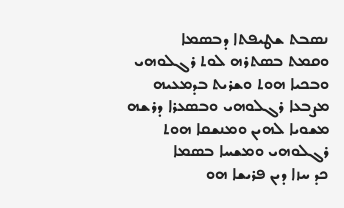ܢܣܒܬ ܫܛܝܦܬܐ ܕܒܣܡܐ
ܘܩܡܬ ܒܣܬܪܗ ܠܘܬ ܪܓܠܘܗܝ ܘܒܟܝܐ ܗܘܬ ܘܫܪܝܬ ܒܕܡܥܝܗ ܡܨܒܥܐ ܪܓܠܘܗܝ ܘܒܣܥܪܐ ܕܪܫܗ ܡܫܘܝܐ ܠܗܝܢ ܘܡܢܫܩܐ ܗܘܬ ܪܓܠܘܗܝ ܘܡܫܚܐ ܒܣܡܐ
ܟܕ ܚܙܐ ܕܝܢ ܦܪܝܫܐ ܗܘ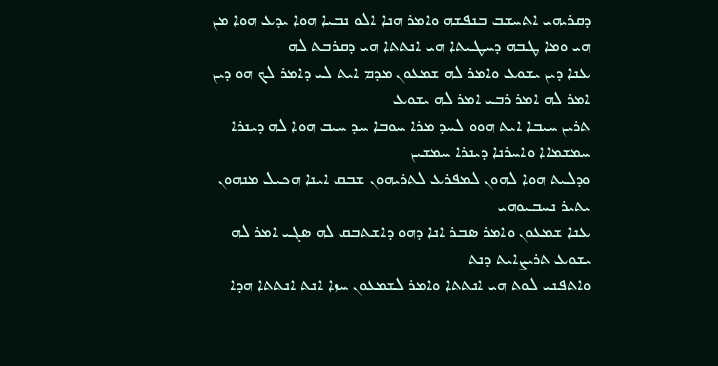ܕܩܪܝܗܝ ܐܬܚܫܒ ܒܢܦܫܗ ܘܐܡܪ ܗܢܐ ܐܠܘ ܢܒܝܐ ܗܘܐ ܝܕܥ ܗܘܐ ܡܢ ܗܝ ܘܡܐ ܛܒܗ ܕܚܛܝܬܐ ܗܝ ܐܢܬܬܐ ܗܝ ܕܩܪܒܬ ܠܗ
ܥܢܐ ܕܝܢ ܝܫܘܥ ܘܐܡܪ ܠܗ ܫܡܥܘܢ ܡܕܡ ܐܝܬ ܠܝ ܕܐܡܪ ܠܟ ܗܘ ܕܝܢ ܐܡܪ ܠܗ ܐܡܪ ܪܒܝ ܐܡܪ ܠܗ ܝܫܘܥ
ܬܪܝܢ ܚܝܒܐ ܐܝܬ ܗܘܘ ܠܚܕ ܡܪܐ ܚܘܒܐ ܚܕ ܚܝܒ ܗܘܐ ܠܗ ܕܝܢܪܐ ܚܡܫܡܐܐ ܘܐܚܪܢܐ ܕܝܢܪܐ ܚܡܫܝܢ
ܘܕܠܝܬ ܗܘܐ ܠܗܘܢ ܠܡܦܪܥ ܠܬܪܝܗܘܢ ܫܒܩ ܐܝܢܐ ܗܟܝܠ ܡܢܗܘܢ ܝܬܝܪ ܢܚܒܝܘܗܝ
ܥܢܐ ܫܡܥܘܢ ܘܐܡܪ ܣܒܪ ܐܢܐ ܕܗܘ ܕܐܫܬܒܩ ܠܗ ܣܓܝ ܐܡܪ ܠܗ ܝܫܘܥ ܬܪܝܨܐܝܬ ܕܢܬ
ܘܐܬܦܢܝ ܠܘܬ ܗܝ ܐܢܬܬܐ ܘܐܡܪ ܠܫܡܥܘܢ ܚܙܐ ܐܢܬ ܐܢܬܬܐ ܗܕܐ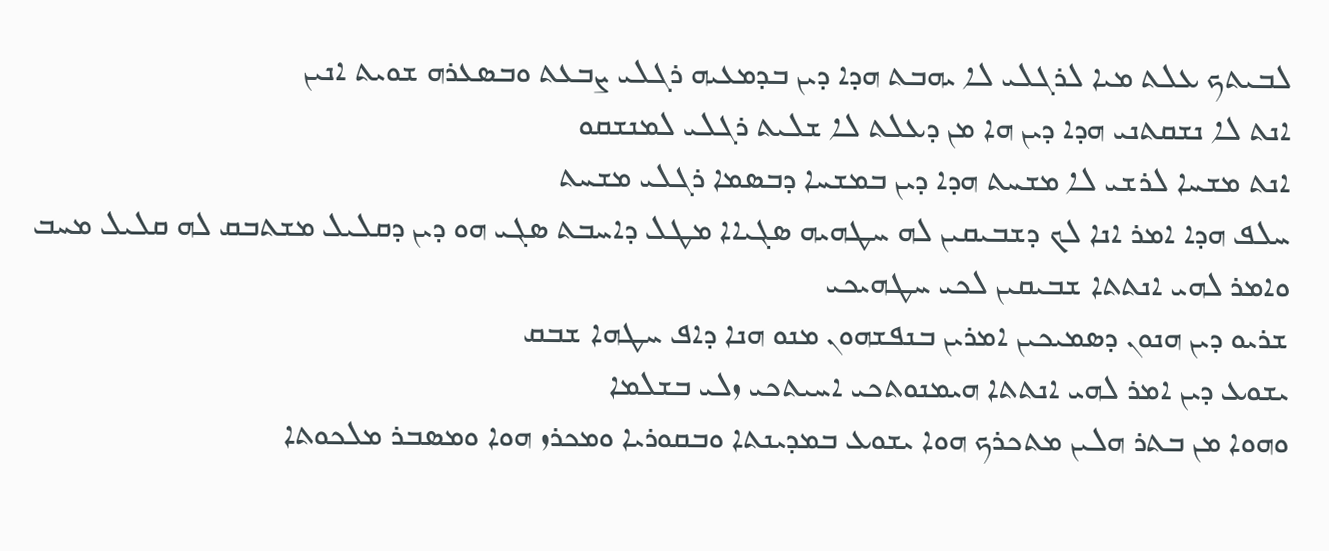ܠܒܝܬܟ ܥܠܬ ܡܝܐ ܠܪܓܠܝ ܠܐ ܝܗܒܬ ܗܕܐ ܕܝܢ ܒܕܡܥܝܗ ܪܓܠܝ ܨܒܥܬ ܘܒܣܥܪܗ ܫܘܝܬ ܐܢܝܢ
ܐܢܬ ܠܐ ܢܫܩܬܢܝ ܗܕܐ ܕܝܢ ܗܐ ܡܢ ܕܥܠܬ ܠܐ ܫܠܝܬ ܪܓܠܝ ܠܡܢܫܩܘ
ܐܢܬ ܡܫܚܐ ܠܪܫܝ ܠܐ ܡܫܚܬ ܗܕܐ ܕܝܢ ܒܡܫܚܐ ܕܒܣܡܐ ܪܓܠܝ ܡܫܚܬ
ܚܠܦ ܗܕܐ ܐܡܪ ܐܢܐ ܠܟ ܕܫܒܝܩܝܢ ܠܗ ܚܛܗܝܗ ܣܓܝܐܐ ܡܛܠ ܕܐܚܒܬ ܣܓܝ ܗܘ ܕܝܢ ܕܩܠܝܠ ܡܫܬܒܩ ܠܗ ܩܠܝܠ ܡܚܒ
ܘܐܡܪ ܠܗܝ ܐܢܬܬܐ ܫܒܝܩܝܢ ܠܟܝ ܚܛܗܝܟܝ
ܫܪܝܘ ܕܝܢ ܗܢܘܢ ܕܣܡܝܟܝܢ ܐܡܪܝܢ ܒܢܦܫܗܘܢ ܡܢܘ ܗܢܐ ܕܐܦ ܚܛܗܐ ܫܒܩ
ܝܫܘܥ ܕܝܢ ܐܡܪ ܠܗܝ ܐܢܬܬܐ ܗܝܡܢܘܬܟܝ ܐܚܝܬܟܝ ܙܠܝ ܒܫܠܡܐ
ܘܗܘܐ ܡܢ ܒܬܪ ܗܠܝܢ ܡܬܟܪܟ ܗܘܐ ܝܫܘܥ ܒܡܕܝܢܬܐ ܘܒܩܘܪܝܐ ܘܡܟܪܙ ܗܘܐ ܘܡܣܒܪ ܡܠܟܘܬܐ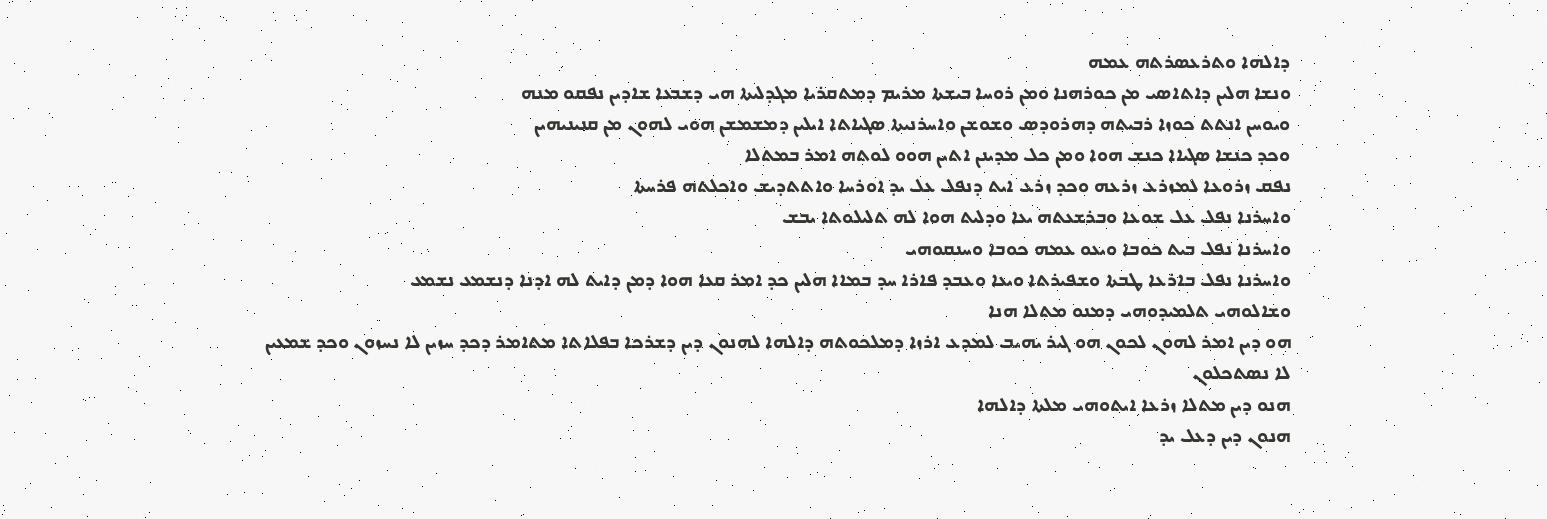ܕܐܠܗܐ ܘܬܪܥܣܪܬܗ ܥܡܗ
ܘܢܫܐ ܗܠܝܢ ܕܐܬܐܣܝ ܡܢ ܟܘܪܗܢܐ ܘܡܢ ܪܘܚܐ ܒܝܫܬܐ ܡܪܝܡ ܕܡܬܩܪܝܐ ܡܓܕܠܝܬܐ ܗܝ ܕܫܒܥܐ ܫܐܕܝܢ ܢܦܩܘ ܡܢܗ
ܘܝܘܚܢ ܐܢܬܬ ܟܘܙܐ ܪܒܝܬܗ ܕܗܪܘܕܣ ܘܫܘܫܢ ܘܐܚܪܢܝܬܐ ܣܓܝܐܬܐ ܐܝܠܝܢ ܕܡܫܡܫܢ ܗܘܝ ܠܗܘܢ ܡܢ ܩܢܝܢܝܗܝܢ
ܘܟܕ ܟܢܫܐ ܣܓܝܐܐ ܟܢܫ ܗܘܐ ܘܡܢ ܟܠ ܡܕܝܢܢ ܐܬܝܢ ܗܘܘ ܠܘܬܗ ܐܡܪ ܒܡܬܠܐ
ܢܦܩ ܙܪܘܥܐ ܠܡܙܪܥ ܙܪܥܗ ܘܟܕ ܙܪܥ ܐܝܬ ܕܢܦܠ ܥܠ ܝܕ ܐܘܪܚܐ ܘܐܬܬܕܝܫ ܘܐܟܠܬܗ ܦܪܚܬܐ
ܘܐܚܪܢܐ ܢܦܠ ܥܠ ܫܘܥܐ ܘܒܪܫܥܬܗ ܝܥܐ ܘܕܠܝܬ ܗܘܐ ܠܗ ܬܠܝܠܘܬܐ ܝܒܫ
ܘܐܚܪܢܐ ܢܦܠ ܒܝܬ ܟܘܒܐ ܘܝܥܘ ܥܡܗ ܟܘܒܐ ܘܚܢܩܘܗܝ
ܘܐܚܪܢܐ ܢܦܠ ܒܐܪܥܐ ܛܒܬܐ ܘܫܦܝܪܬܐ ܘܝܥܐ ܘܥܒܕ ܦܐܪܐ ܚܕ ܒܡܐܐ ܗܠܝܢ ܟܕ ܐܡܪ ܩܥܐ ܗܘܐ ܕܡܢ ܕܐܝܬ ܠܗ ܐܕܢܐ ܕܢܫܡܥ ܢܫܡܥ
ܘܫܐܠܘܗܝ ܬܠܡܝܕܘܗܝ ܕܡܢܘ ܡܬܠܐ ܗܢܐ
ܗܘ ܕܝܢ ܐܡܪ ܠܗܘܢ ܠܟܘܢ ܗܘ ܓܝܪ ܝܗܝܒ ܠܡܕܥ ܐܪܙܐ ܕܡܠܟܘܬܗ ܕܐܠܗܐ ܠܗܢܘܢ ܕܝܢ ܕܫܪܟܐ ܒܦܠܐܬܐ ܡܬܐܡܪ ܕܟܕ ܚܙܝܢ ܠܐ ܢܚܙܘܢ ܘܟܕ ܫܡܥܝܢ ܠܐ ܢܣܬܟܠܘܢ
ܗܢܘ ܕܝܢ ܡܬܠܐ ܙܪܥܐ ܐܝܬܘܗܝ ܡܠܬܐ ܕܐܠܗܐ
ܗܢܘܢ ܕܝܢ ܕܥܠ ܝܕ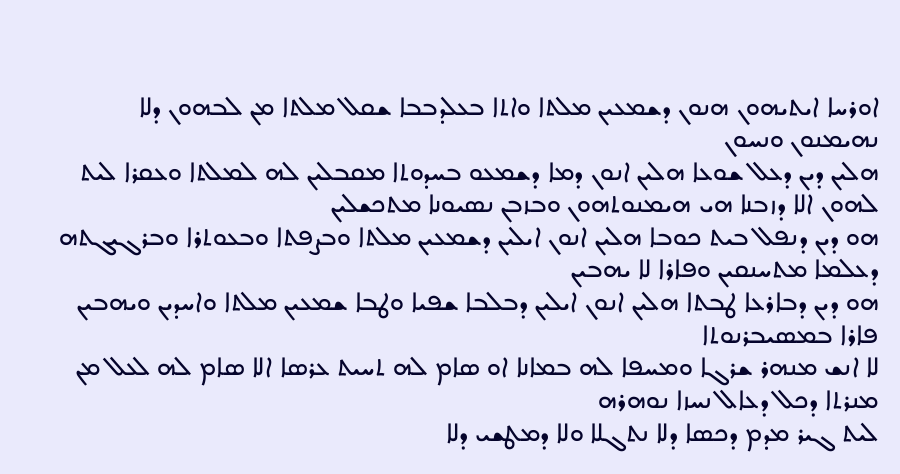ܐܘܪܚܐ ܐܝܬܝܗܘܢ ܗܢܘܢ ܕܫܡܥܝܢ ܡܠܬܐ ܘܐܬܐ ܒܥܠܕܒܒܐ ܫܩܠ ܡܠܬܐ ܡܢ ܠܒܗܘܢ ܕܠܐ ܢܗܝܡܢܘܢ ܘܢܚܘܢ
ܗܠܝܢ ܕܝܢ ܕܥܠ ܫܘܥܐ ܗܠܝܢ ܐܢܘܢ ܕܡܐ ܕܫܡܥܘ ܒܚܕܘܬܐ ܡܩܒܠܝܢ ܠܗ ܠܡܠܬܐ ܘܥܩܪܐ ܠܝܬ ܠܗܘܢ ܐܠܐ ܕܙܒܢܐ ܗܝ ܗܝܡܢܘܬܗܘܢ ܘܒܙܒܢ ܢܣܝܘܢܐ ܡܬܟܫܠܝܢ
ܗܘ ܕܝܢ ܕܢܦܠ ܒܝܬ ܟܘܒܐ ܗܠܝܢ ܐܢܘܢ ܐܝܠܝܢ ܕܫܡܥܝܢ ܡܠܬܐ ܘܒܨܦܬܐ ܘܒܥܘܬܪܐ ܘܒܪܓܝܓܬܗ ܕܥܠܡܐ ܡܬܚܢܩܝܢ ܘܦܐܪܐ ܠܐ ܝܗܒܝܢ
ܗܘ ܕܝܢ ܕܒܐܪܥܐ ܛܒܬܐ ܗܠܝܢ ܐܢܘܢ ܐܝܠܝܢ ܕܒܠܒܐ ܫܦܝܐ ܘܛܒܐ ܫܡܥܝܢ ܡܠܬܐ ܘܐܚܕܝܢ ܘܝܗܒܝܢ ܦܐܪܐ ܒܡܣܝܒܪܢܘܬܐ
ܠܐ ܐܢܫ ܡܢܗܪ ܫܪܓܐ ܘܡܚܦܐ ܠܗ ܒܡܐܢܐ ܐܘ ܣܐܡ ܠܗ ܬܚܝܬ ܥܪܣܐ ܐܠܐ ܣܐܡ ܠܗ ܠܥܠ ܡܢ ܡܢܪܬܐ ܕܟܠ ܕܥܐܠ ܢܚܙܐ ܢܘܗܪܗ
ܠܝܬ ܓܝܪ ܡܕܡ ܕܟܣܐ ܕܠܐ ܢܬܓܠܐ ܘܠܐ ܕܡܛܫܝ ܕܠܐ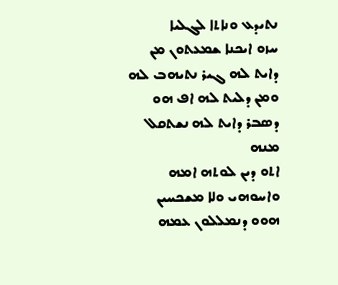ܢܬܝܕܥ ܘܢܐܬܐ ܠܓܠܝܐ
ܚܙܘ ܐܝܟܢܐ ܫܡܥܬܘܢ ܡܢ ܕܐܝܬ ܠܗ ܓܝܪ ܢܬܝܗܒ ܠܗ ܘܡܢ ܕܠܝܬ ܠܗ ܐܦ ܗܘ ܕܣܒܪ ܕܐܝܬ ܠܗ ܢܫܬܩܠ ܡܢܗ
ܐܬܘ ܕܝܢ ܠܘܬܗ ܐܡܗ ܘܐܚܘܗܝ ܘܠܐ ܡܫܟܚܝܢ ܗܘܘ ܕܢܡܠܠܘܢ ܥܡܗ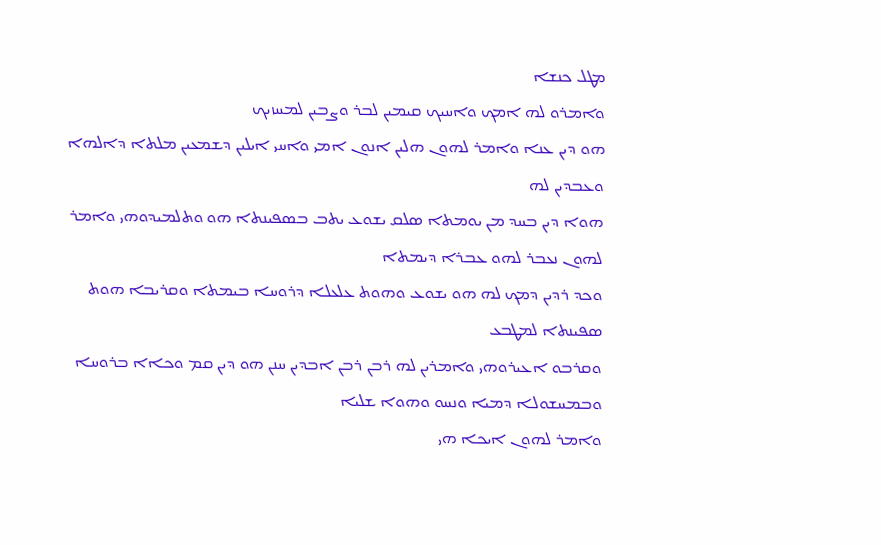ܡܛܠ ܟܢܫܐ
ܘܐܡܪܘ ܠܗ ܐܡܟ ܘܐܚܝܟ ܩܝܡܝܢ ܠܒܪ ܘܨܒܝܢ ܠܡܚܙܝܟ
ܗܘ ܕܝܢ ܥܢܐ ܘܐܡܪ ܠܗܘܢ ܗܠܝܢ ܐܢܘܢ ܐܡܝ ܘܐܚܝ ܐܝܠܝܢ ܕܫܡܥܝܢ ܡܠܬܐ ܕܐܠܗܐ ܘܥܒܕܝܢ ܠܗ
ܗܘܐ ܕܝܢ ܒܚܕ ܡܢ ܝܘܡܬܐ ܣܠܩ ܝܫܘܥ ܝܬܒ ܒܣܦܝܢܬܐ ܗܘ ܘܬܠܡܝܕܘܗܝ ܘܐܡܪ ܠܗܘܢ ܢܥܒܪ ܠܗܘ ܥܒܪܐ ܕܝܡܬܐ
ܘܟܕ ܪܕܝܢ ܕܡܟ ܠܗ ܗܘ ܝܫܘܥ ܘܗܘܬ ܥܠܥܠܐ ܕܪܘܚܐ ܒܝܡܬܐ ܘܩܪܝܒܐ ܗܘܬ ܣܦܝܢܬܐ ܠܡܛܒܥ
ܘܩܪܒܘ ܐܥܝܪܘܗܝ ܘܐܡܪܝܢ ܠܗ ܪܒܢ ܪܒܢ ܐܒܕܝܢ ܚܢܢ ܗܘ ܕܝܢ ܩܡ ܘܟܐܐ ܒܪܘܚܐ ܘܒܡܚܫܘܠܐ ܕܡܝܐ ܘܢܚܘ ܘܗܘܐ ܫܠܝܐ
ܘܐܡܪ ܠܗܘܢ ܐܝܟܐ ܗܝ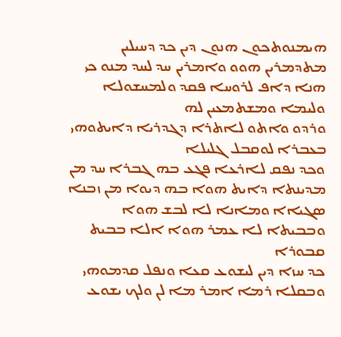ܗܝܡܢܘܬܟܘܢ ܗܢܘܢ ܕܝܢ ܟܕ ܕܚܝܠܝܢ ܡܬܕܡܪܝܢ ܗܘܘ ܘܐܡܪܝܢ ܚܕ ܠܚܕ ܡܢܘ ܟܝ ܗܢܐ ܕܐܦ ܠܪܘܚܐ ܦܩܕ ܘܠܡܚܫܘܠܐ ܘܠܝܡܐ ܘܡܫܬܡܥܝܢ ܠܗ
ܘܪܕܘ ܘܐܬܘ ܠܐܬܪܐ ܕܓܕܪܝܐ ܕܐܝܬܘܗܝ ܒܥܒܪܐ ܠܘܩܒܠ ܓܠܝܠܐ
ܘܟܕ ܢܦܩ ܠܐܪܥܐ ܦܓܥ ܒܗ ܓܒܪܐ ܚܕ ܡܢ ܡܕܝܢܬܐ ܕܐܝܬ ܗܘܐ ܒܗ ܕܝܘܐ ܡܢ ܙܒܢܐ ܣܓܝܐܐ ܘܡܐܢܐ ܠܐ ܠܒܫ ܗܘܐ ܘܒܒܝܬܐ ܠܐ ܥܡܪ ܗܘܐ ܐܠܐ ܒܒܝܬ ܩܒܘܪܐ
ܟܕ ܚܙܐ ܕܝܢ ܠܝܫܘܥ ܩܥܐ ܘܢܦܠ ܩܕܡܘܗܝ ܘܒܩܠܐ ܪܡܐ ܐܡܪ ܡܐ ܠܢ ܘܠܟ ܝܫܘܥ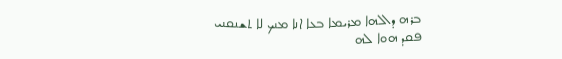ܒܪܗ ܕܐܠܗܐ ܡܪܝܡܐ ܒܥܐ ܐܢܐ ܡܢܟ ܠܐ ܬܫܢܩܢܝ
ܦܩܕ ܗܘܐ ܠܗ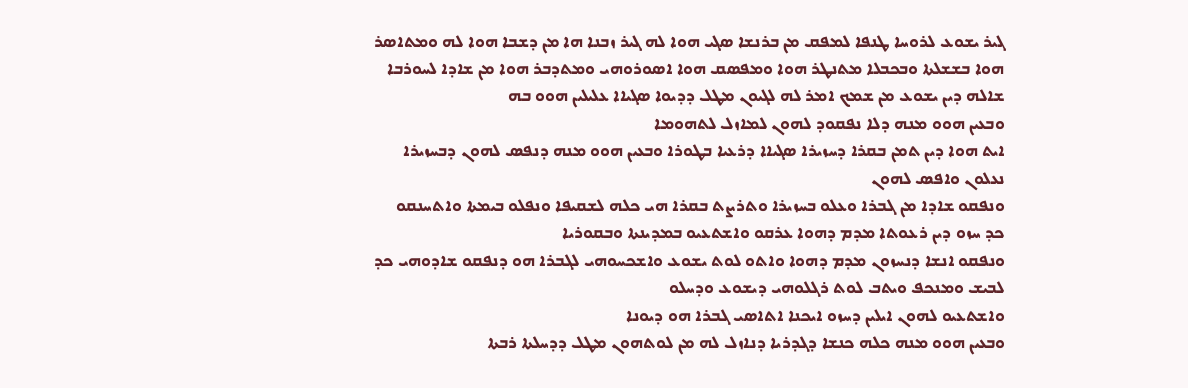ܓܝܪ ܝܫܘܥ ܠܪܘܚܐ ܛܢܦܐ ܠܡܦܩ ܡܢ ܒܪܢܫܐ ܣܓܝ ܗܘܐ ܠܗ ܓܝܪ ܙܒܢܐ ܗܐ ܡܢ ܕܫܒܐ ܗܘܐ ܠܗ ܘܡܬܐܣܪ ܗܘܐ ܒܫܫܠܬܐ ܘܒܟܒܠܐ ܡܬܢܛܪ ܗܘܐ ܘܡܦܣܩ ܗܘܐ ܐܣܘܪܘܗܝ ܘܡܬܕܒܪ ܗܘܐ ܡܢ ܫܐܕܐ ܠܚܘܪܒܐ
ܫܐܠܗ ܕܝܢ ܝܫܘܥ ܡܢ ܫܡܟ ܐܡܪ ܠܗ ܠܓܝܘܢ ܡܛܠ ܕܕܝܘܐ ܣܓܝܐܐ ܥܠܝܠܝܢ ܗܘܘ ܒܗ
ܘܒܥܝܢ ܗܘܘ ܡܢܗ ܕܠܐ ܢܦܩܘܕ ܠܗܘܢ ܠܡܐܙܠ ܠܬܗܘܡܐ
ܐܝܬ ܗܘܐ ܕܝܢ ܬܡܢ ܒܩܪܐ ܕܚܙܝܪܐ ܣܓܝܐܐ ܕܪܥܝܐ ܒܛܘܪܐ ܘܒܥܝܢ ܗܘܘ ܡܢܗ ܕܢܦܣ ܠܗܘܢ ܕܒܚܙܝܪܐ ܢܥܠܘܢ ܘܐܦܣ ܠܗܘܢ
ܘܢܦܩܘ ܫܐܕܐ ܡܢ ܓܒܪܐ ܘܥܠܘ ܒܚܙܝܪܐ ܘܬܪܨܬ ܒܩܪܐ ܗܝ ܟܠܗ ܠܫܩܝܦܐ ܘܢܦܠܘ ܒܝܡܬܐ ܘܐܬܚܢܩܘ
ܟܕ ܚܙܘ ܕܝܢ ܪܥܘܬܐ ܡܕܡ ܕܗܘܐ ܥܪܩܘ ܘܐܫܬܥܝܘ ܒܡܕܝܢܬܐ ܘܒܩܘܪܝܐ
ܘܢܦܩܘ ܐܢܫܐ ܕܢܚܙܘܢ ܡܕܡ ܕܗܘܐ ܘܐܬܘ ܠܘܬ ܝܫܘܥ ܘܐܫܟܚܘܗܝ ܠܓܒܪܐ ܗܘ ܕܢܦܩܘ ܫܐܕܘܗܝ ܟܕ ܠܒܝܫ ܘܡܢܟܦ ܘܝܬܒ ܠܘܬ ܪܓܠܘܗܝ ܕܝܫܘܥ ܘܕܚܠܘ
ܘܐܫܬܥܝܘ ܠܗܘܢ ܐܝܠܝܢ ܕܚܙܘ ܐܝܟܢܐ ܐܬܐܣܝ ܓܒܪܐ ܗܘ ܕܝܘܢܐ
ܘܒܥܝܢ ܗܘܘ ܡܢܗ ܟܠܗ ܟܢܫܐ ܕܓܕܪܝܐ ܕܢܐܙܠ ܠܗ ܡܢ ܠܘܬܗܘܢ ܡܛܠ ܕܕܚܠܬܐ ܪܒܬܐ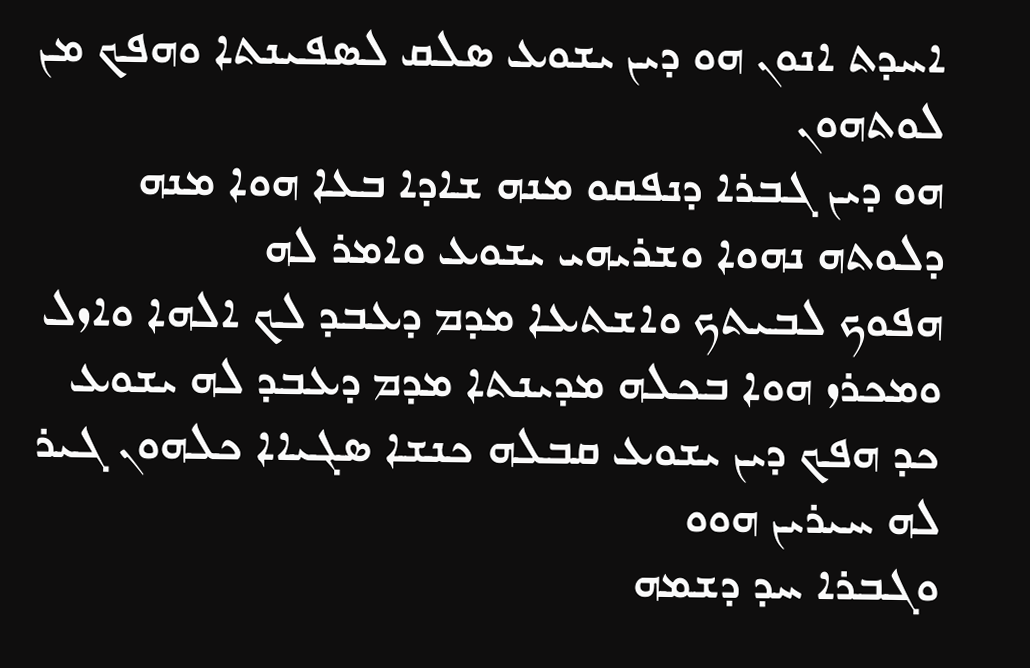ܐܚܕܬ ܐܢܘܢ ܗܘ ܕܝܢ ܝܫܘܥ ܣܠܩ ܠܣܦܝܢܬܐ ܘܗܦܟ ܡܢ ܠܘܬܗܘܢ
ܗܘ ܕܝܢ ܓܒܪܐ ܕܢܦܩܘ ܡܢܗ ܫܐܕܐ ܒܥܐ ܗܘܐ ܡܢܗ ܕܠܘܬܗ ܢܗܘܐ ܘܫܪܝܗܝ ܝܫܘܥ ܘܐܡܪ ܠܗ
ܗܦܘܟ ܠܒܝܬܟ ܘܐܫܬܥܐ ܡܕܡ ܕܥܒܕ ܠܟ ܐܠܗܐ ܘܐܙܠ ܘܡܟܪܙ ܗܘܐ ܒܟܠܗ ܡܕܝܢܬܐ ܡܕܡ ܕܥܒܕ ܠܗ ܝܫܘܥ
ܟܕ ܗܦܟ ܕܝܢ ܝܫܘܥ ܩܒܠܗ ܟܢܫܐ ܣܓܝܐܐ ܟܠܗܘܢ ܓܝܪ ܠܗ ܚܝܪܝܢ ܗܘܘ
ܘܓܒܪܐ ܚܕ ܕܫܡܗ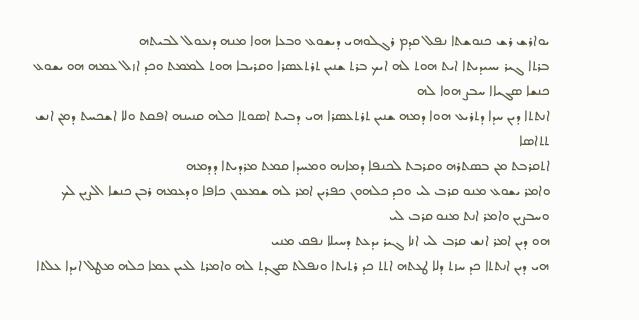ܝܘܐܪܫ ܪܫ ܟܢܘܫܬܐ ܢܦܠ ܩܕܡ ܪܓܠܘܗܝ ܕܝܫܘܥ ܘܒܥܐ ܗܘܐ ܡܢܗ ܕܢܥܘܠ ܠܒܝܬܗ
ܒܪܬܐ ܓܝܪ ܝܚܝܕܝܬܐ ܐܝܬ ܗܘܬ ܠܗ ܐܝܟ ܒܪܬ ܫܢܝܢ ܬܪܬܥܣܪܐ ܘܩܪܝܒܐ ܗܘܬ ܠܡܡܬ ܘܟܕ ܐܙܠ ܥܡܗ ܗܘ ܝܫܘܥ ܟܢܫܐ ܣܓܝܐܐ ܚܒܨ ܗܘܐ ܠܗ
ܐܢܬܬܐ ܕܝܢ ܚܕܐ ܕܬܪܝܥ ܗܘܐ ܕܡܗ ܫܢܝܢ ܬܪܬܥܣܪܐ ܗܝ ܕܒܝܬ ܐܣܘܬܐ ܟܠܗ ܩܢܝܢܗ ܐܦܩܬ ܘܠܐ ܐܫܟܚܬ ܕܡܢ ܐܢܫ ܬܬܐܣܐ
ܐܬܩܪܒܬ ܡܢ ܒܣܬܪܗ ܘܩܪܒܬ ܠܟܢܦܐ ܕܡܐܢܗ ܘܡܚܕܐ ܩܡܬ ܡܪܕܝܬܐ ܕܕܡܗ
ܘܐܡܪ ܝܫܘܥ ܡܢܘ ܩܪܒ ܠܝ ܘܟܕ ܟܠܗܘܢ ܟܦܪܝܢ ܐܡܪ ܠܗ ܫܡܥܘܢ ܟܐܦܐ ܘܕܥܡܗ ܪܒܢ ܟܢܫܐ ܐܠܨܝܢ ܠܟ ܘܚܒܨܝܢ ܘܐܡܪ ܐܢܬ ܡܢܘ ܩܪܒ ܠܝ
ܗܘ ܕܝܢ ܐܡܪ ܐܢܫ ܩܪܒ ܠܝ ܐܢܐ ܓܝܪ ܝܕܥܬ ܕܚܝܠܐ ܢܦܩ ܡܢܝ
ܗܝ ܕܝܢ ܐܢܬܬܐ ܟܕ ܚܙܬ ܕܠܐ ܛܥܬܗ ܐܬܬ ܟܕ ܪܬܝܬܐ ܘܢܦܠܬ ܣܓܕܬ ܠܗ ܘܐܡܪܬ ܠܥܝܢ ܥܡܐ ܟܠܗ ܡܛܠ ܐܝܕܐ ܥܠܬܐ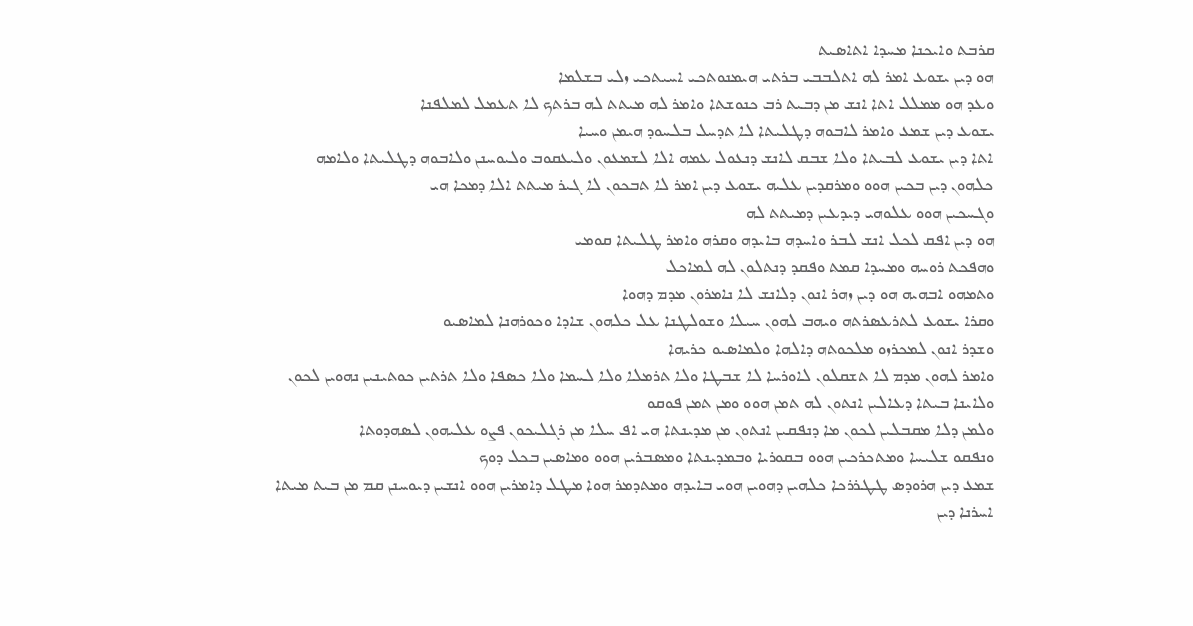ܩܪܒܬ ܘܐܝܟܢܐ ܡܚܕܐ ܐܬܐܣܝܬ
ܗܘ ܕܝܢ ܝܫܘܥ ܐܡܪ ܠܗ ܐܬܠܒܒܝ ܒܪܬܝ ܗܝܡܢܘܬܟܝ ܐܚܝܬܟܝ ܙܠܝ ܒܫܠܡܐ
ܘܥܕ ܗܘ ܡܡܠܠ ܐܬܐ ܐܢܫ ܡܢ ܕܒܝܬ ܪܒ ܟܢܘܫܬܐ ܘܐܡܪ ܠܗ ܡܝܬܬ ܠܗ ܒܪܬܟ ܠܐ ܬܥܡܠ ܠܡܠܦܢܐ
ܝܫܘܥ ܕܝܢ ܫܡܥ ܘܐܡܪ ܠܐܒܘܗ ܕܛܠܝܬܐ ܠܐ ܬܕܚܠ ܒܠܚܘܕ ܗܝܡܢ ܘܚܝܐ
ܐܬܐ ܕܝܢ ܝܫܘܥ ܠܒܝܬܐ ܘܠܐ ܫܒܩ ܠܐܢܫ ܕܢܥܘܠ ܥܡܗ ܐܠܐ ܠܫܡܥܘܢ ܘܠܝܥܩܘܒ ܘܠܝܘܚܢܢ ܘܠܐܒܘܗ ܕܛܠܝܬܐ ܘܠܐܡܗ
ܟܠܗܘܢ ܕܝܢ ܒܟܝܢ ܗܘܘ ܘܡܪܩܕܝܢ ܥܠܝܗ ܝܫܘܥ ܕܝܢ ܐܡܪ ܠܐ ܬܒܟܘܢ ܠܐ ܓܝܪ ܡܝܬܬ ܐܠܐ ܕܡܟܐ ܗܝ
ܘܓܚܟܝܢ ܗܘܘ ܥܠܘܗܝ ܕܝܕܥܝܢ ܕܡܝܬܬ ܠܗ
ܗܘ ܕܝܢ ܐܦܩ ܠܟܠ ܐܢܫ ܠܒܪ ܘܐܚܕܗ ܒܐܝܕܗ ܘܩܪܗ ܘܐܡܪ ܛܠܝܬܐ ܩܘܡܝ
ܘܗܦܟܬ ܪܘܚܗ ܘܡܚܕܐ ܩܡܬ ܘܦܩܕ ܕܢܬܠܘܢ ܠܗ ܠܡܐܟܠ
ܘܬܡܗܘ ܐܒܗܝܗ ܗܘ ܕܝܢ ܙܗܪ ܐܢܘܢ ܕܠܐܢܫ ܠܐ ܢܐܡܪܘܢ ܡܕܡ ܕܗܘܐ
ܘܩܪܐ ܝܫܘܥ ܠܬܪܥܣܪܬܗ ܘܝܗܒ ܠܗܘܢ ܚܝܠܐ ܘܫܘܠܛܢܐ ܥܠ ܟܠܗܘܢ ܫܐܕܐ ܘܟܘܪܗܢܐ ܠܡܐܣܝܘ
ܘܫܕܪ ܐܢܘܢ ܠܡܟܪܙܘ ܡܠܟܘܬܗ ܕܐܠܗܐ ܘܠܡܐܣܝܘ ܟܪܝܗܐ
ܘܐܡܪ ܠܗܘܢ ܡܕܡ ܠܐ ܬܫܩܠܘܢ ܠܐܘܪܚܐ ܠܐ ܫܒܛܐ ܘܠܐ ܬܪܡܠܐ ܘܠܐ ܠܚܡܐ ܘܠܐ ܟܣܦܐ ܘܠܐ ܬܪܬܝܢ ܟܘܬܝܢܝܢ ܢܗܘܝܢ ܠܟܘܢ
ܘܠܐܝܢܐ ܒܝܬܐ ܕܥܐܠܝܢ ܐܢܬܘܢ ܠܗ ܬܡܢ ܗܘܘ ܘܡܢ ܬܡܢ ܦܘܩܘ
ܘܠܡܢ ܕܠܐ ܡܩܒܠܝܢ ܠܟܘܢ ܡܐ ܕܢܦܩܝܢ ܐܢܬܘܢ ܡܢ ܡܕܝܢܬܐ ܗܝ ܐܦ ܚܠܐ ܡܢ ܪܓܠܝܟܘܢ ܦܨܘ ܥܠܝܗܘܢ ܠܣܗܕܘܬܐ
ܘܢܦܩܘ ܫܠܝܚܐ ܘܡܬܟܪܟܝܢ ܗܘܘ ܒܩܘܪܝܐ ܘܒܡܕܝܢܬܐ ܘܡܣܒܪܝܢ ܗܘܘ ܘܡܐܣܝܢ ܒܟܠ ܕܘܟ
ܫܡܥ ܕܝܢ ܗܪܘܕܣ ܛܛܪܪܟܐ ܟܠܗܝܢ ܕܗܘܝܢ ܗܘܝ ܒܐܝܕܗ ܘܡܬܕܡܪ ܗܘܐ ܡܛܠ ܕܐܡܪܝܢ ܗܘܘ ܐܢܫܝܢ ܕܝܘܚܢܢ ܩܡ ܡܢ ܒܝܬ ܡܝܬܐ
ܐܚܪܢܐ ܕܝܢ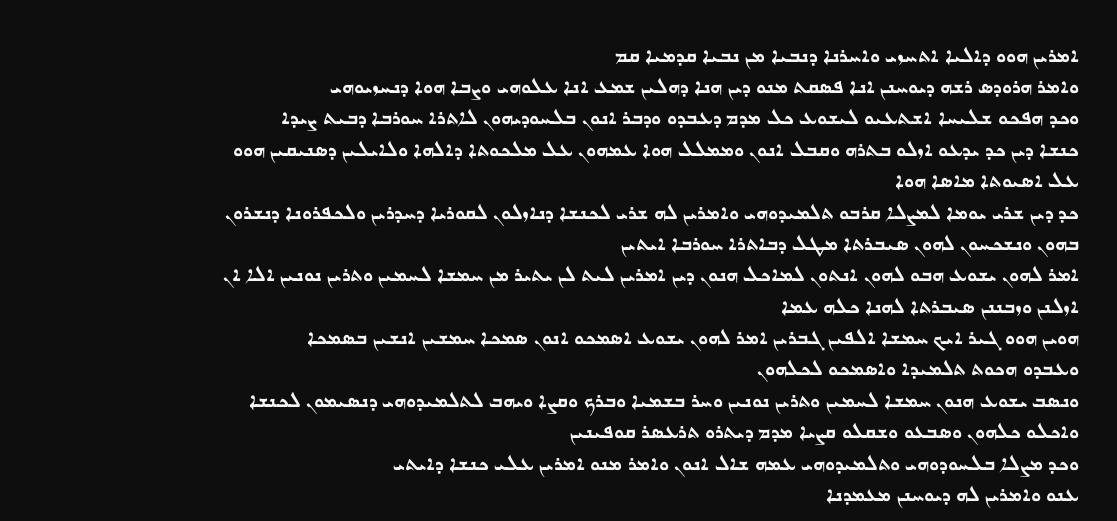ܐܡܪܝܢ ܗܘܘ ܕܐܠܝܐ ܐܬܚܙܝ ܘܐܚܪܢܐ ܕܢܒܝܐ ܡܢ ܢܒܝܐ ܩܕܡܝܐ ܩܡ
ܘܐܡܪ ܗܪܘܕܣ ܪܫܗ ܕܝܘܚܢܢ ܐܢܐ ܦܣܩܬ ܡܢܘ ܕܝܢ ܗܢܐ ܕܗܠܝܢ ܫܡܥ ܐܢܐ ܥܠܘܗܝ ܘܨܒܐ ܗܘܐ ܕܢܚܙܝܘܗܝ
ܘܟܕ ܗܦܟܘ ܫܠܝܚܐ ܐܫܬܥܝܘ ܠܝܫܘܥ ܟܠ ܡܕܡ ܕܥܒܕܘ ܘܕܒܪ ܐܢܘܢ ܒܠܚܘܕܝܗܘܢ ܠܐܬܪܐ ܚܘܪܒܐ ܕܒܝܬ ܨܝܕܐ
ܟܢܫܐ ܕܝܢ ܟܕ ܝܕܥܘ ܐܙܠܘ ܒܬܪܗ ܘܩܒܠ ܐܢܘܢ ܘܡܡܠܠ ܗܘܐ ܥܡܗܘܢ ܥܠ ܡܠܟܘܬܐ ܕܐܠܗܐ ܘܠܐܝܠܝܢ ܕܣܢܝܩܝܢ ܗܘܘ ܥܠ ܐܣܝܘܬܐ ܡܐܣܐ ܗܘܐ
ܟܕ ܕܝܢ ܫܪܝ ܝܘܡܐ ܠܡܨܠܐ ܩܪܒܘ ܬܠܡܝܕܘܗܝ ܘܐܡܪܝܢ ܠܗ ܫܪܝ ܠܟܢܫܐ ܕܢܐܙܠܘܢ ܠܩܘܪܝܐ ܕܚܕܪܝܢ ܘܠܟܦܪܘܢܐ ܕܢܫܪܘܢ ܒܗܘܢ ܘܢܫܟܚܘܢ ܠܗܘܢ ܣܝܒܪܬܐ ܡܛܠ ܕܒܐܬܪܐ ܚܘܪܒܐ ܐܝܬܝܢ
ܐܡܪ ܠܗܘܢ ܝܫܘܥ ܗܒܘ ܠܗܘܢ ܐܢܬܘܢ ܠܡܐܟܠ ܗܢܘܢ ܕܝܢ ܐܡܪܝܢ ܠܝܬ ܠܢ ܝܬܝܪ ܡܢ ܚܡܫܐ ܠܚܡܝܢ ܘܬܪܝܢ ܢܘܢܝܢ ܐܠܐ ܐܢ ܐܙܠܢܢ ܘܙܒܢܢܢ ܣܝܒܪܬܐ ܠܗܢܐ ܟܠܗ ܥܡܐ
ܗܘܝܢ ܗܘܘ ܓܝܪ ܐܝܟ ܚܡܫܐ ܐܠܦܝܢ ܓܒܪܝܢ ܐܡܪ ܠܗܘܢ ܝܫܘܥ ܐܣܡܟܘ ܐܢܘܢ ܣܡܟܐ ܚܡܫܝܢ ܐܢܫܝܢ ܒܣܡܟܐ
ܘܥܒܕܘ ܗܟܘܬ ܬܠܡܝܕܐ ܘܐܣܡܟܘ ܠܟܠܗܘܢ
ܘܢܣܒ ܝܫܘܥ ܗܢܘܢ ܚܡܫܐ ܠܚܡܝܢ ܘܬܪܝܢ ܢܘܢܝܢ ܘܚܪ ܒܫܡܝܐ ܘܒܪܟ ܘܩܨܐ ܘܝܗܒ ܠܬܠܡܝܕܘܗܝ ܕܢܣܝܡܘܢ ܠܟܢܫܐ
ܘܐܟܠܘ ܟܠܗܘܢ ܘܣܒܥܘ ܘܫܩܠܘ ܩܨܝܐ ܡܕܡ ܕܝܬܪܘ ܬܪܥܣܪ ܩܘܦܝܢܝܢ
ܘܟܕ ܡܨܠܐ ܒܠܚܘܕܘܗܝ ܘܬܠܡܝܕܘܗܝ ܥܡܗ ܫܐܠ ܐܢܘܢ ܘܐܡܪ ܡܢܘ ܐܡܪܝܢ ܥܠܝ ܟܢܫܐ ܕܐܝܬܝ
ܥܢܘ ܘܐܡܪܝܢ ܠܗ ܕܝܘܚܢܢ ܡܥܡܕܢܐ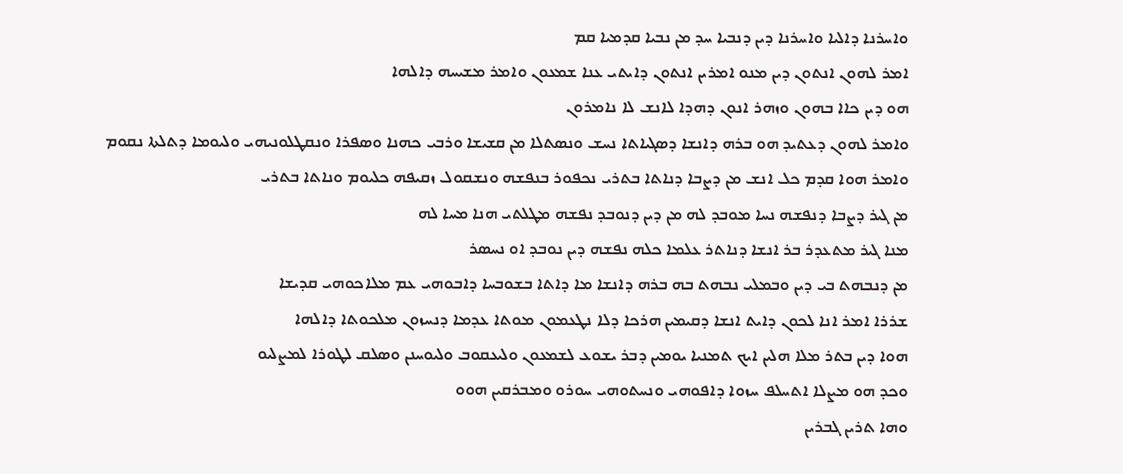ܘܐܚܪܢܐ ܕܐܠܝܐ ܘܐܚܪܢܐ ܕܝܢ ܕܢܒܝܐ ܚܕ ܡܢ ܢܒܝܐ ܩܕܡܝܐ ܩܡ
ܐܡܪ ܠܗܘܢ ܐܢܬܘܢ ܕܝܢ ܡܢܘ ܐܡܪܝܢ ܐܢܬܘܢ ܕܐܝܬܝ ܥܢܐ ܫܡܥܘܢ ܘܐܡܪ ܡܫܝܚܗ ܕܐܠܗܐ
ܗܘ ܕܝܢ ܟܐܐ ܒܗܘܢ ܘܙܗܪ ܐܢܘܢ ܕܗܕܐ ܠܐܢܫ ܠܐ ܢܐܡܪܘܢ
ܘܐܡܪ ܠܗܘܢ ܕܥܬܝܕ ܗܘ ܒܪܗ ܕܐܢܫܐ ܕܣܓܝܐܬܐ ܢܚܫ ܘܢܣܬܠܐ ܡܢ ܩܫܝܫܐ ܘܪܒܝ ܟܗܢܐ ܘܣܦܪܐ ܘܢܩܛܠܘܢܝܗܝ ܘܠܝܘܡܐ ܕܬܠܬܐ ܢܩܘܡ
ܘܐܡܪ ܗܘܐ ܩܕܡ ܟܠ ܐܢܫ ܡܢ ܕܨܒܐ ܕܢܐܬܐ ܒܬܪܝ ܢܟܦܘܪ ܒܢܦܫܗ ܘܢܫܩܘܠ ܙܩܝܦܗ ܟܠܝܘܡ ܘܢܐܬܐ ܒܬܪܝ
ܡܢ ܓܝܪ ܕܨܒܐ ܕܢܦܫܗ ܢܚܐ ܡܘܒܕ ܠܗ ܡܢ ܕܝܢ ܕܢܘܒܕ ܢܦܫܗ ܡܛܠܬܝ ܗܢܐ ܡܚܐ ܠܗ
ܡܢܐ ܓܝܪ ܡܬܥܕܪ ܒܪ ܐܢܫܐ ܕܢܐܬܪ ܥܠܡܐ ܟܠܗ ܢܦܫܗ ܕܝܢ ܢܘܒܕ ܐܘ ܢܚܣܪ
ܡܢ ܕܢܒܗܬ ܒܝ ܕܝܢ ܘܒܡܠܝ ܢܒܗܬ ܒܗ ܒܪܗ ܕܐܢܫܐ ܡܐ ܕܐܬܐ ܒܫܘܒܚܐ ܕܐܒܘܗܝ ܥܡ ܡܠܐܟܘܗܝ ܩܕܝܫܐ
ܫܪܪܐ ܐܡܪ ܐܢܐ ܠܟܘܢ ܕܐܝܬ ܐܢܫܐ ܕܩܝܡܝܢ ܗܪܟܐ ܕܠܐ ܢܛܥܡܘܢ ܡܘܬܐ ܥܕܡܐ ܕܢܚܙܘܢ ܡܠܟܘܬܐ ܕܐܠܗܐ
ܗܘܐ ܕܝܢ ܒܬܪ ܡܠܐ ܗܠܝܢ ܐܝܟ ܬܡܢܝܐ ܝܘܡܝܢ ܕܒܪ ܝܫܘܥ ܠܫܡܥܘܢ ܘܠܝܥܩܘܒ ܘܠܝܘܚܢܢ ܘܣܠܩ ܠܛܘܪܐ ܠܡܨܠܝܘ
ܘܟܕ ܗܘ ܡܨܠܐ ܐܬܚܠܦ ܚܙܘܐ ܕܐܦܘܗܝ ܘܢܚܬܘܗܝ ܚܘܪܘ ܘܡܒܪܩܝܢ ܗܘܘ
ܘܗܐ ܬܪܝܢ ܓܒܪܝܢ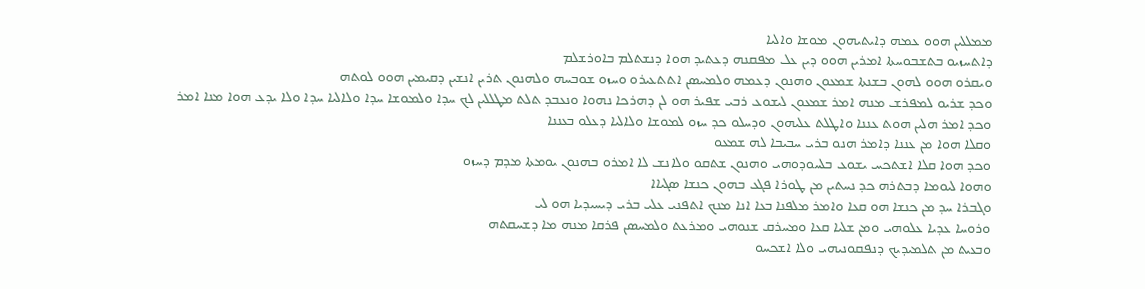ܡܡܠܠܝܢ ܗܘܘ ܥܡܗ ܕܐܝܬܝܗܘܢ ܡܘܫܐ ܘܐܠܝܐ
ܕܐܬܚܙܝܘ ܒܬܫܒܘܚܬܐ ܐܡܪܝܢ ܗܘܘ ܕܝܢ ܥܠ ܡܦܩܢܗ ܕܥܬܝܕ ܗܘܐ ܕܢܫܬܠܡ ܒܐܘܪܫܠܡ
ܘܝܩܪܘ ܗܘܘ ܠܗܘܢ ܒܫܢܬܐ ܫܡܥܘܢ ܘܗܢܘܢ ܕܥܡܗ ܘܠܡܚܣܢ ܐܬܬܥܝܪܘ ܘܚܙܘ ܫܘܒܚܗ ܘܠܗܢܘܢ ܬܪܝܢ ܐܢܫܝܢ ܕܩܝܡܝܢ ܗܘܘ ܠܘܬܗ
ܘܟܕ ܫܪܝܘ ܠܡܦܪܫ ܡܢܗ ܐܡܪ ܫܡܥܘܢ ܠܝܫܘܥ ܪܒܝ ܫܦܝܪ ܗܘ ܠܢ ܕܗܪܟܐ ܢܗܘܐ ܘܢܥܒܕ ܬܠܬ ܡܛܠܠܝܢ ܠܟ ܚܕܐ ܘܠܡܘܫܐ ܚܕܐ ܘܠܐܠܝܐ ܚܕܐ ܘܠܐ ܝܕܥ ܗܘܐ ܡܢܐ ܐܡܪ
ܘܟܕ ܐܡܪ ܗܠܝܢ ܗܘܬ ܥܢܢܐ ܘܐܛܠܬ ܥܠܝܗܘܢ ܘܕܚܠܘ ܟܕ ܚܙܘ ܠܡܘܫܐ ܘܠܐܠܝܐ ܕܥܠܘ ܒܥܢܢܐ
ܘܩܠܐ ܗܘܐ ܡܢ ܥܢܢܐ ܕܐܡܪ ܗܢܘ ܒܪܝ ܚܒܝܒܐ ܠܗ ܫܡܥܘ
ܘܟܕ ܗܘܐ ܩܠܐ ܐܫܬܟܚ ܝܫܘܥ ܒܠܚܘܕܘܗܝ ܘܗܢܘܢ ܫܬܩܘ ܘܠܐܢܫ ܠܐ ܐܡܪܘ ܒܗܢܘܢ ܝܘܡܬܐ ܡܕܡ ܕܚܙܘ
ܘܗܘܐ ܠܝܘܡܐ ܕܒܬܪܗ ܟܕ ܢܚܬܝܢ ܡܢ ܛܘܪܐ ܦܓܥ ܒܗܘܢ ܟܢܫܐ ܣܓܝܐܐ
ܘܓܒܪܐ ܚܕ ܡܢ ܟܢܫܐ ܗܘ ܩܥܐ ܘܐܡܪ ܡܠܦܢܐ ܒܥܐ ܐܢܐ ܡܢܟ ܐܬܦܢܝ ܥܠܝ ܒܪܝ ܕܝܚܝܕܝܐ ܗܘ ܠܝ
ܘܪܘܚܐ ܥܕܝܐ ܥܠܘܗܝ ܘܡܢ ܫܠܝܐ ܩܥܐ ܘܡܚܪܩ ܫܢܘܗܝ ܘܡܪܥܬ ܘܠܡܚܣܢ ܦܪܩܐ ܡܢܗ ܡܐ ܕܫܚܩܬܗ
ܘܒܥܝܬ ܡܢ ܬܠܡܝܕܝܟ ܕܢܦܩܘܢܝܗܝ ܘܠܐ ܐܫܟܚܘ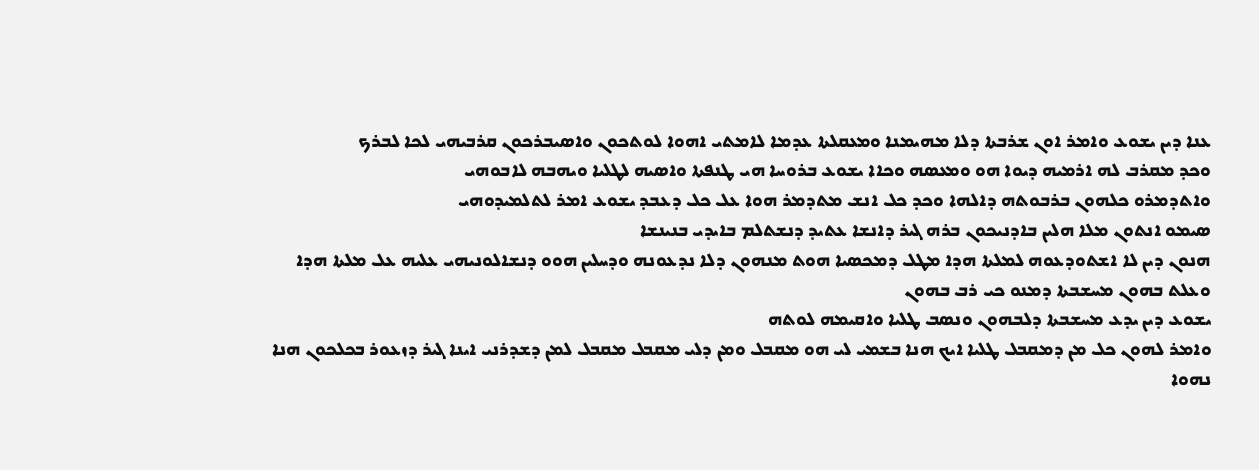ܥܢܐ ܕܝܢ ܝܫܘܥ ܘܐܡܪ ܐܘܢ ܫܪܒܬܐ ܕܠܐ ܡܗܝܡܢܐ ܘܡܥܩܠܬܐ ܥܕܡܐ ܠܐܡܬܝ ܐܗܘܐ ܠܘܬܟܘܢ ܘܐܣܝܒܪܟܘܢ ܩܪܒܝܗܝ ܠܟܐ ܠܒܪܟ
ܘܟܕ ܡܩܪܒ ܠܗ ܐܪܡܝܗ ܕܝܘܐ ܗܘ ܘܡܥܣܗ ܘܟܐܐ ܝܫܘܥ ܒܪܘܚܐ ܗܝ ܛܢܦܬܐ ܘܐܣܝܗ ܠܛܠܝܐ ܘܝܗܒܗ ܠܐܒܘܗܝ
ܘܐܬܕܡܪܘ ܟܠܗܘܢ ܒܪܒܘܬܗ ܕܐܠܗܐ ܘܟܕ ܟܠ ܐܢܫ ܡܬܕܡܪ ܗܘܐ ܥܠ ܟܠ ܕܥܒܕ ܝܫܘܥ ܐܡܪ ܠܬܠܡܝܕܘܗܝ
ܣܝܡܘ ܐܢܬܘܢ ܡܠܐ ܗܠܝܢ ܒܐܕܢܝܟܘܢ ܒܪܗ ܓܝܪ ܕܐܢܫܐ ܥܬܝܕ ܕܢܫܬܠܡ ܒܐܝܕܝ ܒܢܝܢܫܐ
ܗܢܘܢ ܕܝܢ ܠܐ ܐܫܬܘܕܥܘܗ ܠܡܠܬܐ ܗܕܐ ܡܛܠ ܕܡܟܣܝܐ ܗܘܬ ܡܢܗܘܢ ܕܠܐ ܢܕܥܘܢܗ ܘܕܚܠܝܢ ܗܘܘ ܕܢܫܐܠܘܢܝܗܝ ܥܠܝܗ ܥܠ ܡܠܬܐ ܗܕܐ
ܘܥܠܬ ܒܗܘܢ ܡܚܫܒܬܐ ܕܡܢܘ ܟܝ ܪܒ ܒܗܘܢ
ܝܫܘܥ ܕܝܢ ܝܕܥ ܡܚܫܒܬܐ ܕܠܒܗܘܢ ܘܢܣܒ ܛܠܝܐ ܘܐܩܝܡܗ ܠܘܬܗ
ܘܐܡܪ ܠܗܘܢ ܟܠ ܡܢ ܕܡܩܒܠ ܛܠܝܐ ܐܝܟ ܗܢܐ ܒܫܡܝ ܠܝ ܗܘ ܡܩܒܠ ܘܡܢ ܕܠܝ ܡܩܒܠ ܡܩܒܠ ܠܡܢ ܕܫܕܪܢܝ ܐܝܢܐ ܓܝܪ ܕܙܥܘܪ ܒܟܠܟܘܢ ܗܢܐ ܢܗܘܐ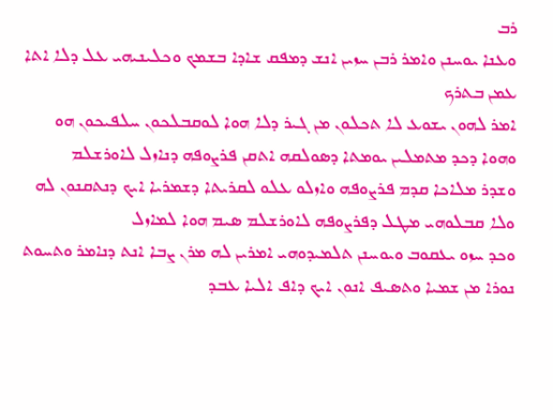ܪܒ
ܘܥܢܐ ܝܘܚܢܢ ܘܐܡܪ ܪܒܢ ܚܙܝܢ ܐܢܫ ܕܡܦܩ ܫܐܕܐ ܒܫܡܟ ܘܟܠܝܢܝܗܝ ܥܠ ܕܠܐ ܐܬܐ ܥܡܢ ܒܬܪܟ
ܐܡܪ ܠܗܘܢ ܝܫܘܥ ܠܐ ܬܟܠܘܢ ܡܢ ܓܝܪ ܕܠܐ ܗܘܐ ܠܘܩܒܠܟܘܢ ܚܠܦܝܟܘܢ ܗܘ
ܘܗܘܐ ܕܟܕ ܡܬܡܠܝܢ ܝܘܡܬܐ ܕܣܘܠܩܗ ܐܬܩܢ ܦܪܨܘܦܗ ܕܢܐܙܠ ܠܐܘܪܫܠܡ
ܘܫܕܪ ܡܠܐܟܐ ܩܕܡ ܦܪܨܘܦܗ ܘܐܙܠܘ ܥܠܘ ܠܩܪܝܬܐ ܕܫܡܪܝܐ ܐܝܟ ܕܢܬܩܢܘܢ ܠܗ
ܘܠܐ ܩܒܠܘܗܝ ܡܛܠ ܕܦܪܨܘܦܗ ܠܐܘܪܫܠܡ ܣܝܡ ܗܘܐ ܠܡܐܙܠ
ܘܟܕ ܚܙܘ ܝܥܩܘܒ ܘܝܘܚܢܢ ܬܠܡܝܕܘܗܝ ܐܡܪܝܢ ܠܗ ܡܪܢ ܨܒܐ ܐܢܬ ܕܢܐܡܪ ܘܬܚܘܬ ܢܘܪܐ ܡܢ ܫܡܝܐ ܘܬܣܝܦ ܐܢܘܢ ܐܝܟ ܕܐܦ ܐܠܝܐ ܥܒܕ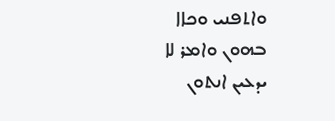ܘܐܬܦܢܝ ܘܟܐܐ ܒܗܘܢ ܘܐܡܪ ܠܐ ܝܕܥܝܢ ܐܢܬܘܢ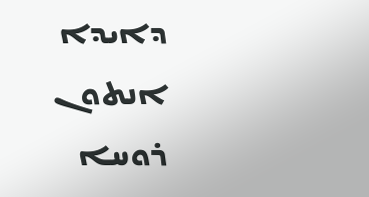ܕܐܝܕܐ ܐܢܬܘܢ ܪܘܚܐ